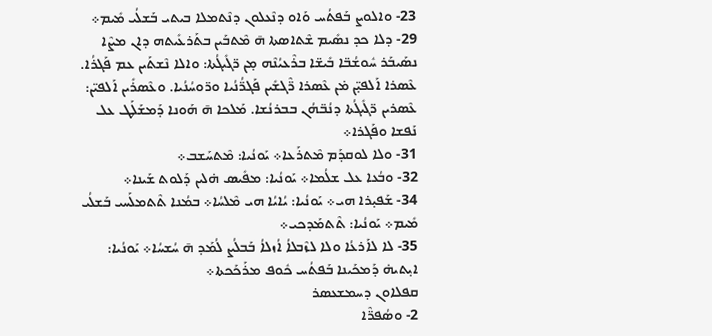23- ܘܐܠܘܨ ܒܰܦܬܳܚ ܘܰܐܘ ܕܢܶܥܠܘܢ ܕܢܶܬܡܠܐ ܒܝܬܝ ܒܰܫܠܳܝ ܡܺܝܡ܀
29- ܕܠܐ ܟܕ ܢܣܺܝܡ ܫܶܬܐܣܬܐ ܗ̄ ܡܶܬܒܰܝܢ ܒܬܰܪܥܺܝܬܗ ܕܐܢ ܡܨܶܐ ܢܣܰܝܒܰܪ ܚܽܘܫܳܒ̈ܐ ܒܺܝܫ̈ܐ ܒܪܶܥܝܳܢܶܗ ܡ̣ܢ ܪ̈ܓܺܝܓܳܬܐ: ܘܐܠܐ ܢܶܫܬܰܝܢ ܥܡ ܦܰܓܪܳܐ. ܥܶܣܪܐ ܐܰܠܦܝ̣̈ܢ ܡ̇ܢ ܥܶܣܪܐ ܪ̈ܶܓܫܺܝܢ ܦܰܓܪ̈ܳܢܳܝܐ ܘܪ̈ܘܚܳܢܳܝܐ. ܘܥܶܣܪܺܝܢ ܐܰܠܦܝ̈ܢ: ܥܶܣܪܝܢ ܪ̈ܓܺܝܓܳܬܐ ܕܢܳܒ̈ܗܳܢ ܒܒܪܢܳܫܐ. ܡܰܠܟܐ ܗ̄ ܗܰܘܢܐ ܕܰܡܫܰܠܰܛ ܥܠ ܢܰܦܫܐ ܘܦܰܓܪܐ܀
31- ܘܠܐ ܠܘܩܕܰܡ ܡܶܬܪܰܥܐ܀ ܝܰܘܢܳܝܐ: ܡܶܬܚܰܫܒ܀
32- ܘܒܳܥܐ ܥܠ ܫܠܳܡܐ܀ ܝܰܘܢܳܝܐ: ܡܦܺܝܣ ܗ̇ܠܝܢ ܕܰܠܘܬ ܫܰܝܢܐ܀
34- ܫܰܦܝ̣ܪܐ ܗܝ܀ ܝܰܘܢܳܝܐ: ܝܳܐܝܳܐ ܗܝ ܡܶܠܚܳܐ܀ ܒܡܳܢܐ ܬܶܬܡܠܰܚܝ ܒܰܫܠܳܝ ܡܺܝܡ܀ ܝܰܘܢܳܝܐ: ܬܶܬܡܰܕܟܝ܀
35- ܠܐ ܠܐܰܪܥܳܐ ܘܠܐ ܠܙܶܒܠܐܳ ܐܳܙܠܐܳ ܒܰܒܠܳܨ ܠܳܡܰܕ ܗ̄ ܚܳܫܚܳܐ܀ ܝܰܘܢܳܝܐ: ܐܝ̣ܬܝܗ̇ ܕܰܡܟܰܝܢܐ ܒܰܦܬܳܚ ܟܽܘܦ ܡܪܰܟܰܟܬܐ܀
ܩܦܠܐܘܢ ܕܚܡܫܥܣܪ
2- ܘܣܳܦܪ̈ܶܐ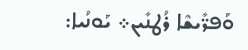ܘܰܦܪ̈ܺܝܫܶܐ ܪܳܛܢܺܝܢ܀ ܝܰܘܢܳܝܐ: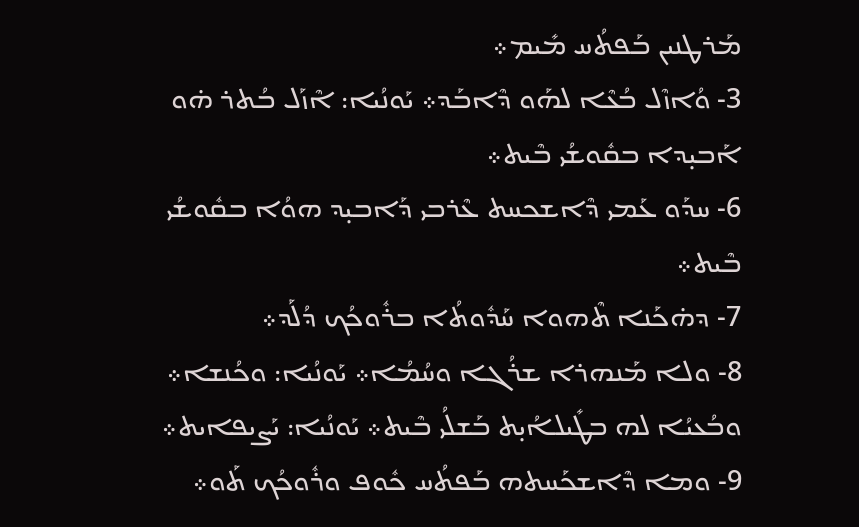ܡܰܪܛܢܝܢ ܒܰܦܬܳܚ ܡܺܝܡ܀
3- ܘܳܐܙܶܠ ܒܳܥܶܐ ܠܗܰܘ ܕܶܐܒܰܕ܀ ܝܰܘܢܳܝܐ: ܐܶܙܰܠ ܒܳܬܪ ܗ̇ܘ ܐܰܒܝ̣ܕܐ ܒܩܽܘܫܳܝ ܒܶܝܬ܀
6- ܚܕܰܘ ܥܰܡܝ ܕܶܐܫܟܚܬ ܥܶܪܒܝ ܕܰܐܒܝ̣ܕ ܗܘܳܐ ܒܩܽܘܫܳܝ ܒܶܝܬ܀
7- ܕܗ̇ܟܰܢܐ ܬܶܗܘܐ ܚܰܕܽܘܬܳܐ ܒܪܽܘܟܳܟ ܕܳܠܰܕ܀
8- ܘܠܐ ܡܰܢܗܪܐ ܫܪܳܓܐ ܘܚܳܡܳܐ܀ ܝܰܘܢܳܝܐ: ܘܟܳܢܫܐ܀ ܘܒܳܥܝܳܐ ܠܗ ܒܛܺܝܠܐܳܝ̣ܬ ܒܰܫܠܳܝ ܒܶܝܬ܀ ܝܰܘܢܳܝܐ: ܝܰܨܝܦܐܝܬ܀
9- ܘܡܐ ܕܶܐܫܟܰܚܬܗ ܒܰܦܬܳܚ ܟܽܘܦ ܘܪܽܘܟܳܟ ܬܰܘ܀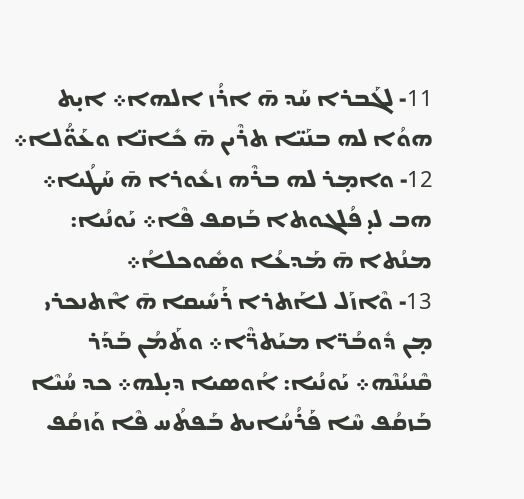11- ܠܓܰܒܪܐ ܚܰܕ ܗ̄ ܐܪܳܙ ܐܠܗܐ܀ ܐܝ̣ܬ ܗܘܳܐ ܠܗ ܒܢܰܝ̈ܐ ܬܪܶܝܢ ܗ̄ ܟܺܐܢ̈ܐ ܘܥܰܘ̈ܳܠܐ܀
12- ܘܐܡ̣ܪ ܠܗ ܒܪܶܗ ܙܥܽܘܪܐ ܗ̄ ܚܰܛܳܝܐ܀ ܗܒ ܠܝ̣ ܦܳܠܓܘܬܐ ܒܰܙܩܦ ܦܶܐ܀ ܝܰܘܢܳܝܐ: ܡܢܳܬܐ ܗ̄ ܡܰܕܥܳܐ ܘܣܽܘܟܠܐܳ܀
13- ܘܶܐܙܰܠ ܠܐܰܬܪܐ ܪܰܚܺܝܩܐ ܗ̄ ܐܶܬܢܟܪܝ ܡ̣ܢ ܕܽܘܒܳܪ̈ܐ ܡܝܰܬܪ̈ܶܐ܀ ܘܬܰܡܳܢ ܒܰܕܰܪ ܩܶܢܝܳܢܶܗ܀ ܝܰܘܢܳܝܐ: ܐܳܘܣܝܐ ܕܝ̣ܠܗ܀ ܟܕ ܚܳܝܶܐ ܒܰܙܩܳܦ ܚܶܐ ܦܰܪܳܚܳܐܝܬ ܒܰܦܬܳܚ ܦܶܐ ܘܰܙܩܳܦ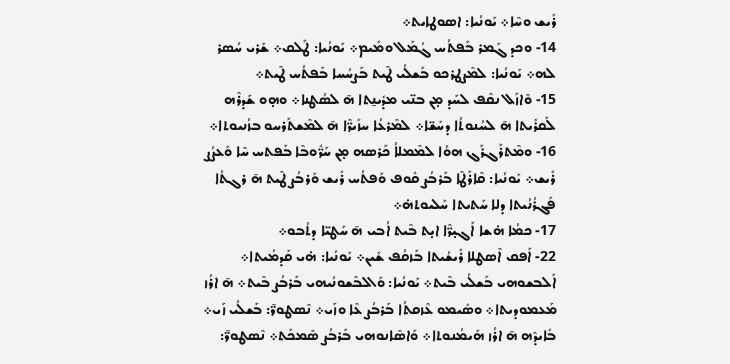ܪܺܝܫ ܘܚܶܐ܀ ܝܰܘܢܳܝܐ: ܐܣܘܛܐܝܬ܀
14- ܘܟܕ ܓܰܡܪ ܒܰܦܬܳܚ ܓܳܡܰܠ ܘܡܺܝܡ܀ ܝܰܘܢܳܝܐ: ܛܰܠܩ܀ ܫܰܪܝ ܚܳܣܪ ܠܗ܀ ܝܰܘܢܳܝܐ: ܠܡܶܨܛܪܟܘ ܒܰܫܠܳܝ ܛܶܝܬ ܒܰܨܚܳܚܐ ܒܰܦܬܳܚ ܛܶܝܬ܀
15- ܘܶܐܙܰܠ ܢܩܶܦ ܠܚܰܕ ܡ̣ܢ ܒܢ̈ܝ ܡܕܺܝܢ̱ܬܐ ܗ̄ ܠܣܳܛܢܐ܀ ܘܗ̣ܘ ܫܰܕܪܶܗ ܠܰܩܪܺܝܬܐ ܗ̄ ܠܚܳܢܘܬܳܐ ܕܚܰܫ̈ܐ܀ ܠܡܶܪܥܳܐ ܚܙܺܝܪ̈ܶܐ ܗ̄ ܠܡܶܫܬܰܪܚܘ ܒܙܳܢܝܘܬܐ܀
16- ܘܡܶܬܪܰܓܪܰܓ ܗܘܳܐ ܠܡܶܡܠܐܳ ܟܰܪܣܗ ܡ̣ܢ ܚܰܪ̈ܽܘܒܶܐ ܒܰܦܬܚ ܚܶܐ ܘܰܥܨܳܨ ܪܺܝܫ܀ ܝܰܘܢܳܝܐ: ܩܶܐܪܰܛܶܐ ܒܰܪܒܳܨ ܩܽܘܦ ܘܰܦܬܳܚ ܪܺܝܫ ܘܰܪܒܳܨ ܛܶܝܬ ܗ̄ ܪܓܬܳܐ ܦܰܓܪܳܢܳܝܬܐ ܕܠܐ ܚܰܬܝܬܐ ܚܰܠܝܘܬܗ̇܀
17- ܟܡܳܐ ܗ̇ܫܐ ܐܰܓܝ̣ܪ̈ܶܐ ܐܝ̣ܬ ܒܶܝܬ ܐܳܒܝ ܗ̄ ܚܰܛܝ̈ܐ ܕܬܳܒܘ܀
22- ܐܰܦܩ ܐܶܣܛܠܐ ܪܺܝܫܳܝܬܐ ܒܰܙܩܳܦ ܫܺܝܢ܀ ܝܰܘܢܳܝܐ: ܗ̇ܝ ܩܰܕܡܳܝܬܐ܀ ܐܰܠܒܫܘܗܝ ܒܰܫܠܳܝ ܒܶܝܬ܀ ܝܰܘܢܳܝܐ: ܘܰܐܠܒܶܫܘܢܳܝܗܝ ܒܰܪܒܳܨ ܒܶܝܬ܀ ܗ̄ ܐܪܳܙ ܡܰܥܡܘܕܝܬܐ܀ ܘܣܺܝܡܘ ܥܶܙܩܬܳܐ ܒܰܪܒܳܨ ܥܶܐ ܘܙܰܝ܀ ܢܶܣܛܘܪ̈̄: ܒܰܫܠܳܝ ܙܰܝ܀ ܒܺܐܝܕܶܗ ܗ̄ ܐܪܳܙ ܗܰܝܡܳܢܘܬܐ܀ ܘܰܐܣܶܐܢܘܗܝ ܒܰܪܒܳܨ ܣܶܡܟܰܬ܀ ܢܶܣܛܘܪ̈̄: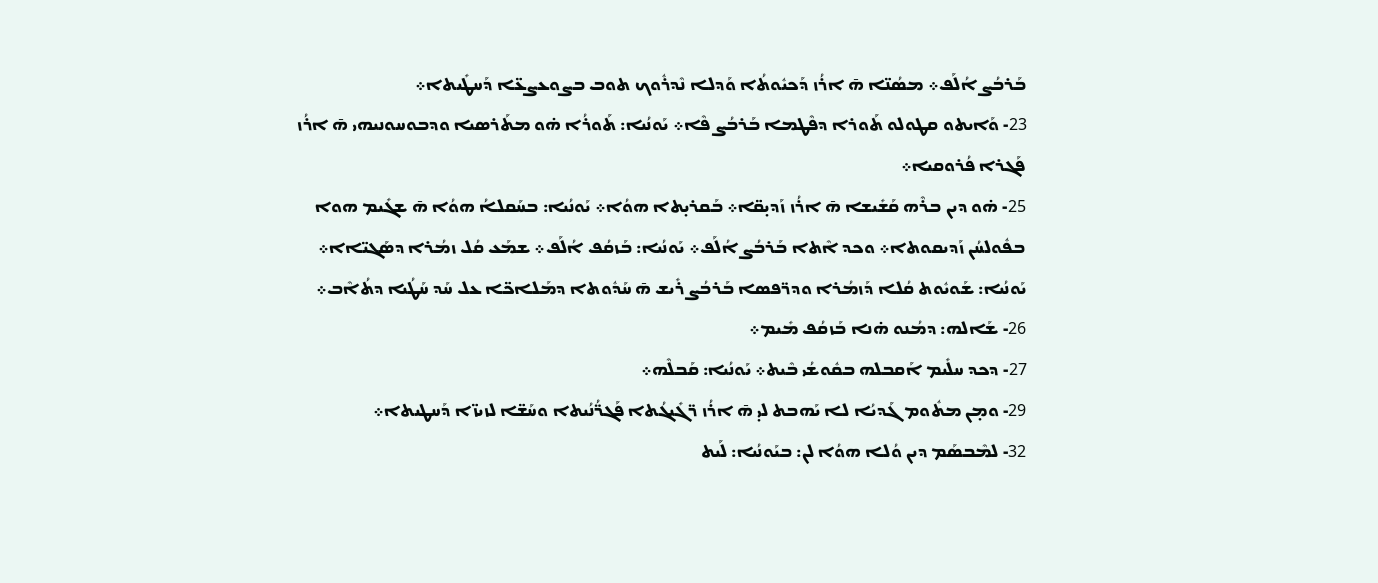ܒܰܪܒܳܨ ܐܳܠܰܦ܀ ܡܣܳܢ̈ܐ ܗ̄ ܐܪܳܙ ܕܰܟܝܽܘܬܳܐ ܘܰܕܠܐ ܢܶܕܪܽܘܟ ܬܘܒ ܒܨܘܥܨܥ̈ܐ ܕܰܚܛܺܝܬܐ܀
23- ܘܰܐܝܬܘ ܩܛܘܠܘ ܬܰܘܪܐ ܕܦܶܛܡܐ ܒܰܪܒܳܨ ܦܶܐ܀ ܝܰܘܢܳܝܐ: ܬܰܘܪܳܐ ܗ̇ܘ ܡܬܰܪܣܝܐ ܘܕܒܘܚܘܢܝܗܝ ܗ̄ ܐܪܳܙ ܦܰܓܪܐ ܦܳܪܘܩܝܐ܀
25- ܗ̇ܘ ܕܝܢ ܒܪܶܗ ܩܰܫܺܝܫܐ ܗ̄ ܐܪܳܙ ܙܰܕܝ̣ܩ̈ܐ܀ ܒܰܩܪܝ̣ܬܐ ܗܘܳܐ܀ ܝܰܘܢܳܝܐ: ܒܚܰܩܠܐܳ ܗܘܳܐ ܗ̄ ܫܓܺܝܡ ܗܘܐ ܒܦܽܘܠܚܳܢ ܙܰܕܝܩܘܬܐ܀ ܘܟܕ ܐܶܬܐ ܒܰܪܒܳܨ ܐܳܠܰܦ܀ ܝܰܘܢܳܝܐ: ܒܰܙܩܳܦ ܐܳܠܰܦ܀ ܫܡܰܥ ܩܳܠ ܙܡܳܪܐ ܕܣܰܓܝ̈ܐܐ܀ ܝܰܘܢܳܝܐ: ܫܰܘܝܽܘܬ ܩܳܠܐ ܕܰܙܡܳܪܐ ܘܕܪ̈ܦܣܐ ܒܰܪܒܳܨ ܪܺܝܫ ܗ̄ ܚܰܕܽܘܬܐ ܕܡܰܠܐܟ̈ܐ ܥܠ ܚܰܕ ܚܰܛܳܝܐ ܕܬܳܐܶܒ܀
26- ܫܰܐܠܗ: ܕܡܳܢܘ ܗ̇ܢܐ ܒܰܙܩܳܦ ܡܺܝܡ܀
27- ܕܟܕ ܚܠܺܝܡ ܐܰܩܒܠܗ ܒܩܽܘܫܳܝ ܒܶܝܬ܀ ܝܰܘܢܳܝܐ: ܩܰܒܠܶܗ܀
29- ܘܡ̣ܢ ܡܬܽܘܡ ܓܰܕܝܳܐ ܠܐ ܝܰܗܒܬ ܠܝ̣ ܗ̄ ܐܪܳܙ ܪ̈ܓܺܝܓܳܬܐ ܦܰܓܪ̈ܳܢܳܝܬܐ ܘܚܰܫ̈ܐ ܠܙܝܙ̈ܐ ܕܰܚܛܝܬܐ܀
32- ܠܡܶܒܣܰܡ ܕܝܢ ܘܳܠܐ ܗܘܳܐ ܠܢ: ܒܝܰܘܢܳܝܐ: ܠܰܝܬ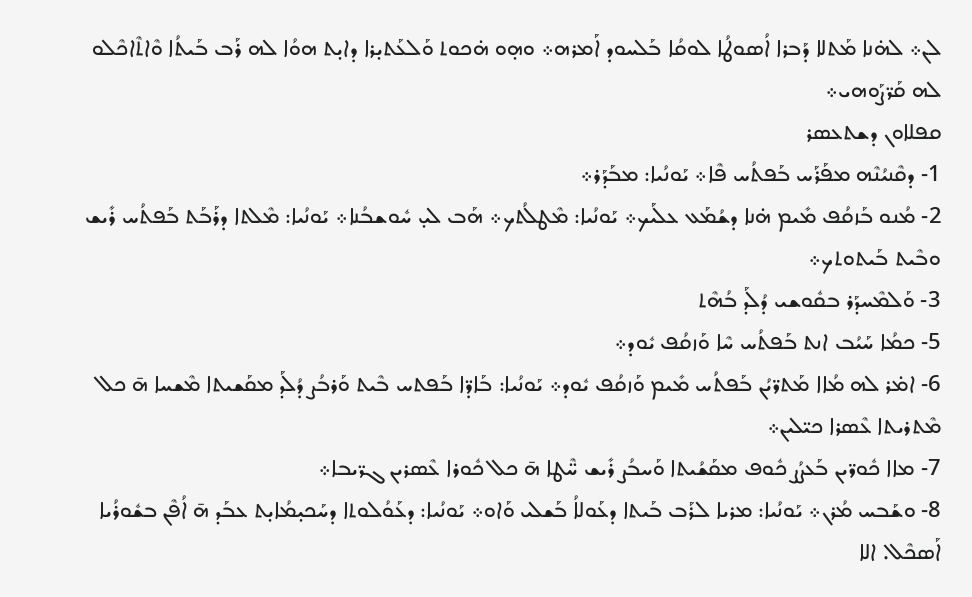ܠܢ܀ ܠܗ̇ܢܐ ܡܰܬܠܐ ܕܰܒܪܐ ܐܳܣܘܛܳܐ ܠܘܩܳܐ ܒܰܠܚܘܕ ܐܰܡܪܗ܀ ܘܗ̣ܘ ܗ̇ܟܘܬ ܘܰܠܥܰܬܝ̣ܪܐ ܕܐܝ̣ܬ ܗܘܳܐ ܠܗ ܪܰܒ ܒܰܝܬܳܐ ܘܶܐܬܶܐܟܶܠܘ ܠܗ ܩܰܪ̈ܨܰܘܗܝ܀
ܩܦܠܐܘܢ ܕܫܬܥܣܪ
1- ܕܩܶܢܝܳܢܶܗ ܡܦܰܪܰܚ ܒܰܦܬܳܚ ܦܶܐ܀ ܝܰܘܢܳܝܐ: ܡܒܰܕܰܪ܀
2- ܡܳܢܘ ܒܰܙܩܳܦ ܡܺܝܡ ܗ̇ܢܐ ܕܫܳܡܰܥ ܥܠܰܝܟ܀ ܝܰܘܢܳܝܐ: ܡܶܛܠܳܬܟ܀ ܗܰܒ ܠܝ̣ ܚܽܘܫܒܳܢܐ܀ ܝܰܘܢܳܝܐ: ܡܶܠܬܐ ܕܪܰܒܰܬ ܒܰܦܬܳܚ ܪܺܝܫ ܘܒܶܝܬ ܒܰܝܬܘܬܟ܀
3- ܘܰܠܡܶܚܕܰܪ ܒܩܽܘܫܝ ܕܳܠܰܕ ܒܳܗܶܬ
5- ܟܡܳܐ ܚܰܝܳܒ ܐܢܬ ܒܰܦܬܳܚ ܚܶܐ ܘܰܙܩܳܦ ܝܽܘܕ܀
6- ܐܡ̇ܪ ܠܗ ܡܳܐܐ ܡܰܬܪ̈ܝܳܢ ܒܰܦܬܳܚ ܡܺܝܡ ܘܰܙܩܳܦ ܝܽܘܕ܀ ܝܰܘܢܳܝܐ: ܒܰܐܕ̈ܐ ܒܰܦܬܚ ܒܶܝܬ ܘܰܪܒܳܨ ܕܳܠܰܕ ܡܩܰܫܝܬܐ ܡܶܫܚܐ ܗ̄ ܟܠ ܡܶܬܪܝܬܐ ܥܶܣܪܐ ܟܝ̈ܠܝܢ܀
7- ܡܐܐ ܟܽܘܪ̈ܝܢ ܒܰܥܨܳܨ ܟܽܘܦ ܡܩܰܫܳܝܬܐ ܘܰܚܒܳܨ ܪܺܝܫ ܚ̈ܶܛܐ ܗ̄ ܟܠ ܟܽܘܪܐ ܥܶܣܪܝܢ ܓܪ̈ܝܒܐ܀
8- ܘܫܰܒܚ ܡܳܪܢ܀ ܝܰܘܢܳܝܐ: ܡܪܝܐ ܠܪܰܒ ܒܰܝܬܐ ܕܥܰܘܠܐܳ ܒܰܫܠܝ ܘܰܐܘ܀ ܝܰܘܢܳܝܐ: ܕܥܰܘܳܠܘܬܐ ܕܚܰܟܝ̣ܡܳܐܝ̣ܬ ܥܒܰܕ ܗ̄ ܐܳܦܶܢ ܒܫܽܘܪܳܝܐ ܐܰܣܟܶܠ. ܐܠܐ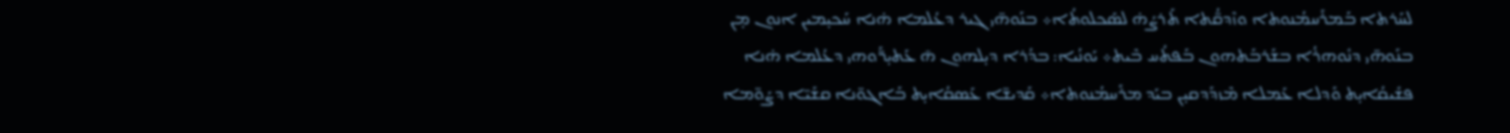ܠܚܰܪܬܐ ܒܰܡܪܰܚܡܳܢܘܬܐ ܘܙܶܕܩ̈ܳܬܐ ܬܰܪܨܳܗ̇ ܠܣܰܟܠܘܬܳܐ܀ ܒܢܰܘܗ̈ܝ ܓܝܪ ܕܥܳܠܡܐ ܗ̇ܢܐ ܚܰܟܝ̣ܡܝܢ ܐܢܘܢ ܡ̣ܢ ܒܢܰܘܗ̈ܝ ܕܢܽܘܗܪܳܐ ܒܫܰܪܒܰܬܗܘܢ ܒܰܦܬܳܚ ܒܶܝܬ܀ ܝܰܘܢܳܝܐ: ܒܕܳܪܐ ܕܝ̣ܠܗܘܢ ܗ̄ ܥܰܬܝ̣ܪ̈ܰܘܗܝ ܕܥܳܠܡܐ ܗ̇ܢܐ ܦܫܺܝܩܳܐܝ̣ܬ ܘܰܕܠܐ ܥܰܡܠܐ ܡܶܙܕܰܕܩܝ̣ܢ ܒܝܰܕ ܡܪܰܚܡܳܢܘܬܐ܀ ܩܰܕܝܫ̈ܐ ܥܰܣܩܳܐܝ̣ܬ ܒܰܐܓܘ̈ܢܐ ܩܫܰܝ̈ܐ ܕܨܰܘ̈ܡܐ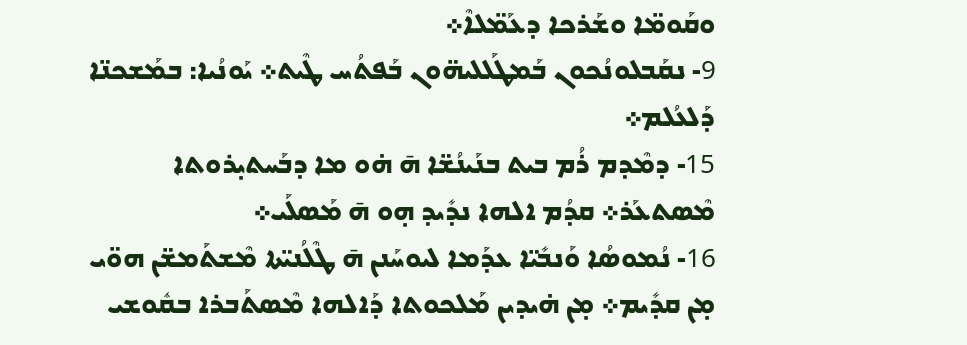ܘܩܰܘܡ̈ܐ ܘܫܰܪܟܐ ܕܥܰܡ̈ܠܐܶ܀
9- ܢܩܰܒܠܘܢܳܟܘܢ ܒܰܡܛܰܠܠܝܗ̈ܘܢ ܒܰܦܬܳܚ ܛܶܝܬ܀ ܝܰܘܢܳܝܐ: ܒܡܰܫܟܢ̈ܐ ܕܰܠܥܳܠܡ܀
15- ܕܡܶܕܡ ܪܳܡ ܒܝܬ ܒܢܰܝܢܳܫ̈ܐ ܗ̄ ܗ̇ܘ ܡܐ ܕܒܰܚܬܝ̣ܪܘܬܐ ܡܶܣܬܥܰܪ܀ ܩܕܳܡ ܐܠܗܐ ܢܕܺܝܕ ܗ̣ܘ ܗ̄ ܡܰܣܠܰܝ܀
16- ܢܳܡܘܣܳܐ ܘܰܢܒܺܝ̈ܐ ܥܕܰܡܐ ܠܝܘܚܰܢܢ ܗ̄ ܛܶܠܳܢܝ̈ܬܐ ܡܶܫܬܰܡܫ̈ܢ ܗܘ̈ܝ ܡ̣ܢ ܩܕܺܝܡ܀ ܡ̣ܢ ܗ̇ܝܕܝܢ ܡܰܠܟܘܬܐ ܕܰܐܠܗܐ ܡܶܣܬܰܒܪܐ ܒܩܽܘܫܝ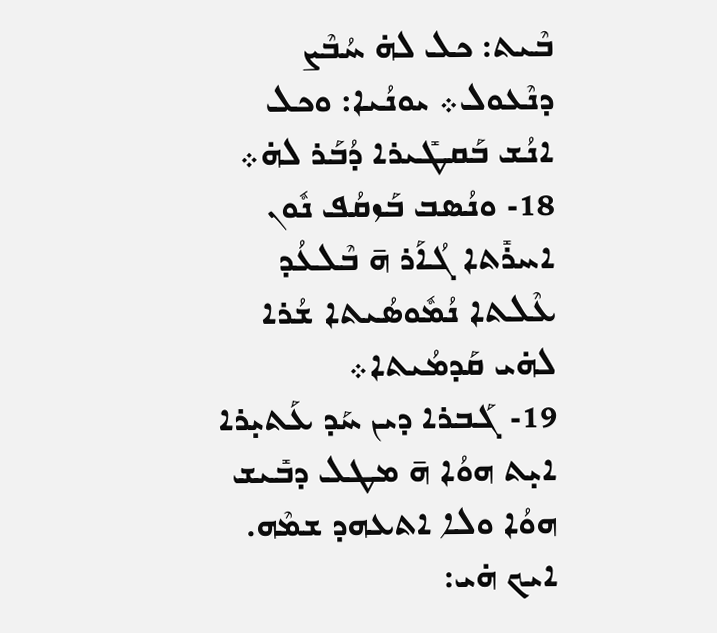ܒܶܝܬ: ܟܠ ܠܗ̇ ܚܳܒܶܨ ܕܢܶܥܘܠ܀ ܝܘܢܳܝܐ: ܘܟܠ ܐܢܳܫ ܒܰܩܛܺܝܪܐ ܕܳܒܰܪ ܠܗ̇܀
18- ܘܢܳܣܒ ܒܰܙܩܳܦ ܢܽܘܢ ܐܚܪܺܬܐ ܓܳܐܰܪ ܗ̄ ܒܶܠܥܳܕ ܥܶܠܬܐ ܢܳܡܽܘܣܳܝܬܐ ܫܳܪܐ ܠܗ̇ܝ ܩܰܕܡܳܝܬܐ܀
19- ܓܰܒܪܐ ܕܝܢ ܚܰܕ ܥܰܬܝ̣ܪܐ ܐܝ̣ܬ ܗܘܳܐ ܗ̄ ܡܛܠ ܕܒܺܝܫ ܗܘܳܐ ܘܠܐ ܐܬܥܗܕ ܫܡܶܗ. ܐܝܟ ܗ̇ܝ: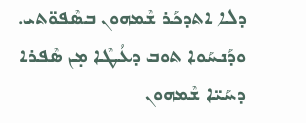ܕܠܐ ܐܬܕܟܰܪ ܫܶܡܗܘܢ ܒܣܶܦܘ̈ܬܝ. ܘܕܰܢܚܰܘܐ ܬܘܒ ܕܥܳܛܶܐ ܡ̣ܢ ܣܶܦܪܐ ܕܚܰܝ̈ܐ ܫܶܡܗܘܢ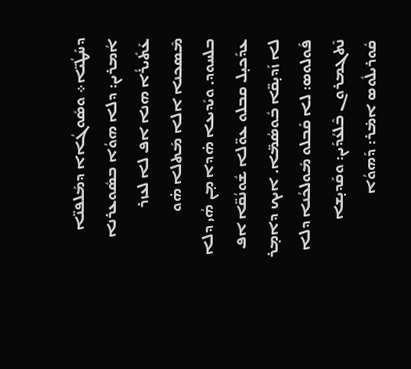ܕܚܰܛܳܝ̈ܐ܀ ܘܣܽܘܓܳܐܐ ܕܡܰܠܦܢ̈ܐ ܐܳܡܪܝܢ: ܕܠܐ ܗܘܳܐ ܒܣܽܘܥܪܢܐ ܥܰܬܺܝܪܳܐ ܗܢܐ ܐܦ ܠܐ ܠܥܙܪ ܡܶܣܟܢܐ ܐܠܐ ܡܰܬܠܐ ܗ̇ܘ ܒܠܚܘܕ. ܘܝܺܕܝܥܐ ܗ̇ܕܐ ܡ̣ܢ ܗܳܝ ܕܠܐ ܥܕܰܟܝ̣ܠ ܩܒܠܘ ܥܘ̈ܠܐ ܫܽܘܢܳܩ̈ܐ ܐܦ ܠܐ ܙܰܕܝ̣ܩ̈ܐ ܒܽܘܣܳܡ̈ܐ. ܐܝܟ ܕܐܡ̣ܪ ܦܰܘܠܘܣ: ܠܐ ܩܰܒܠܘ ܡܽܘܠܟܳܢܐ ܕܠܐ ܢܶܬܓܡܪܘܢ ܒܶܠܥܳܕܰܝܢ: ܘܩܰܕܝ̣ܫܐ ܩܽܘܪܝܠܽܘܣ ܐܡ̇ܪ: ܕܰܗܘܳܐ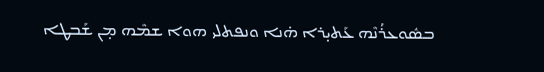ܒܣܽܘܥܪܳܢܶܗ ܥܰܬܝ̣ܪܐ ܗ̇ܢܐ ܘܢܦܬܠܝ ܗܘܐ ܫܡܶܗ ܡ̣ܢ ܫܰܒܛܐ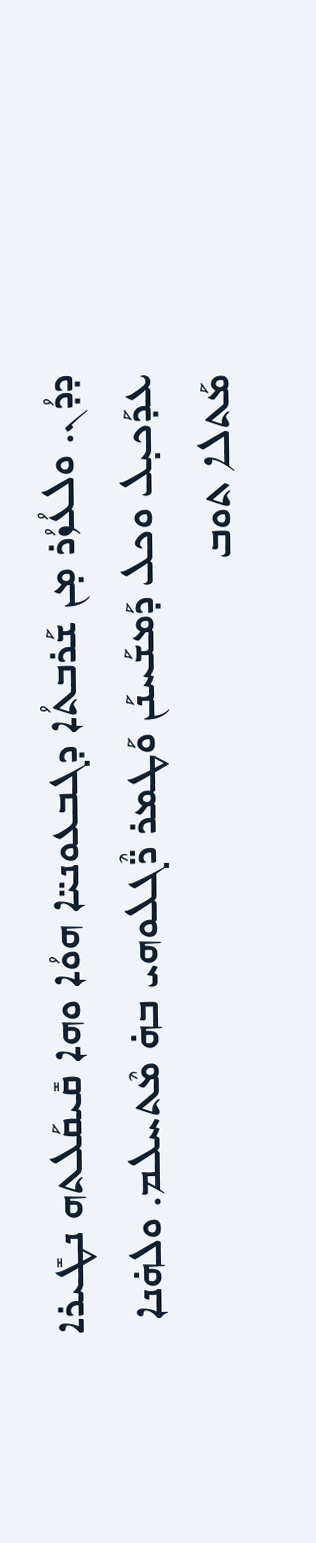ܕܕܳܢ. ܘܠܥܳܙܳܪ ܡ̣ܢ ܫܰܪܒܬܳܐ ܕܓܒܥܘܢܝ̈ܐ ܗܘܳܐ ܘܗܐ ܩܺܝܩܰܠܬܗ ܢܛܺܝܪܐ ܥܕܰܟܝ̣ܠ ܘܟܠ ܕܰܡܫܰܚܢܰܢ ܘܰܛܡܪ ܪ̈ܶܓܠܘܗܝ ܒܗ̇ ܡܶܬܚܠܡ. ܘܠܗ̇ܢܐ ܡܰܬܠܐ ܬܘܒ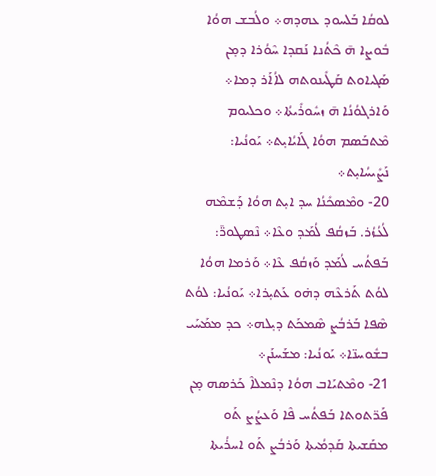ܠܘܩܳܐ ܒܰܠܚܘܕ ܥܗܕܗ܀ ܘܠܳܒܫ ܗܘܳܐ ܒܽܘܨܐ ܗ̄ ܟܶܬܳܢܐ ܢܰܩܕܐ ܚܶܘܳܪܐ ܕܡ̣ܢ ܣܰܓܝܐܘܬ ܩܰܛܺܝܢܘܬܗ ܠܐܳܐܰܪ ܕܡܐ܀ ܘܰܐܪܓܘܳܢܳܐ ܗ̄ ܙܚܽܘܪܺܝܬܳܐ܀ ܘܟܠܝܘܡ ܡܶܬܒܰܣܡ ܗܘܳܐ ܓܰܐܝܳܐܝ̣ܬ܀ ܝܰܘܢܳܝܐ: ܢܰܨܺܝܚܳܐܝ̣ܬ܀
20- ܘܡܶܣܟܺܢܳܐ ܚܕ ܐܝ̣ܬ ܗܘܳܐ ܕܰܫܡܶܗ ܠܳܥܳܙܳܪ. ܒܰܙܩܳܦ ܠܳܡܰܕ ܘܥܶܐ܀ ܢܶܣܛܘܪ̈̄: ܒܰܦܬܳܚ ܠܳܡܰܕ ܘܰܙܩܳܦ ܥܶܐ܀ ܘܰܪܡܐ ܗܘܳܐ ܠܘܳܬ ܬܰܪܥܶܗ ܕܗ̇ܘ ܥܰܬܝ̣ܪܐ܀ ܝܰܘܢܳܝܐ: ܠܘܳܬ ܣܶܦܐ ܒܰܪܒܳܨ ܣܶܡܟܰܬ ܕܝ̣ܠܗ܀ ܟܕ ܡܡܰܚܰܝ ܒܫܽܘܚܢ̈ܐ܀ ܝܰܘܢܳܝܐ: ܡܫܰܚܢܰܢ܀
21- ܘܡܶܬܝܰܐܒ ܗܘܳܐ ܕܢܶܡܠܐܶ ܟܰܪܣܗ ܡ̣ܢ ܦܰܪ̈ܬܘܬܐ ܒܰܦܬܳܚ ܦܶܐ ܘܰܥܨܳܨ ܬܰܘ ܡܩܰܫܝܬܐ ܩܰܕܡܳܝܬܐ ܘܰܪܒܳܨ ܬܰܘ ܐܚܪܳܝܬܐ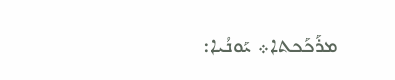ܡܪܰܟܰܟܬܐ܀ ܝܰܘܢܳܝܐ: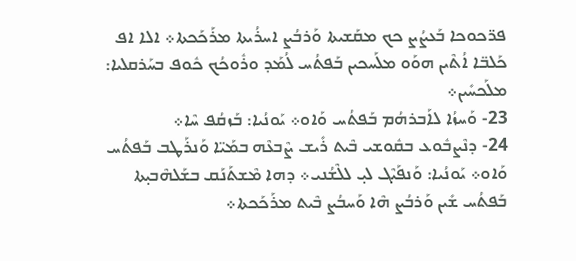ܦܪ̈ܟܘܟܐ ܒܰܥܨܳܨ ܟܟ ܡܩܰܫܝܬܐ ܘܰܪܒܳܨ ܐܚܪܳܝܬܐ ܡܪܰܟܰܟܬܐ܀ ܐܠܐ ܐܦ ܟܰܠܒ̈ܐ ܐܳܬܶܝܢ ܗܘܰܘ ܡܠܰܚܟܝܢ ܒܰܦܬܳܚ ܠܳܡܰܕ ܘܪܽܘܟܳܟ ܟܽܘܦ ܒܚܰܪܩܠܝܐ: ܡܠܰܟܚܺܝܢ܀
23- ܘܰܚܙܳܐ ܠܐܰܒܪܗܳܡ ܒܰܦܬܳܚ ܘܰܐܘ܀ ܝܰܘܢܳܝܐ: ܒܰܙܩܳܦ ܚܶܐ܀
24- ܕܢܶܨܒܽܘܥ ܒܩܽܘܫܝ ܒܶܝܬ ܪܺܝܫ ܨܶܒܥܶܗ ܒܡܰܝ̈ܐ ܘܰܢܪܰܛܒ ܒܰܦܬܳܚ ܘܰܐܘ܀ ܝܰܘܢܳܝܐ: ܘܰܢܦܰܝܶܓ ܠܝ̣ ܠܠܶܫܳܢܝ܀ ܕܗܐ ܡܶܫܬܰܢܰܩ ܒܫܰܠܗܶܒܝ̣ܬܐ ܒܰܦܬܳܚ ܫܺܝܢ ܘܰܪܒܳܨ ܗܶܐ ܘܰܚܒܳܨ ܒܶܝܬ ܡܪܰܟܰܟܬܐ܀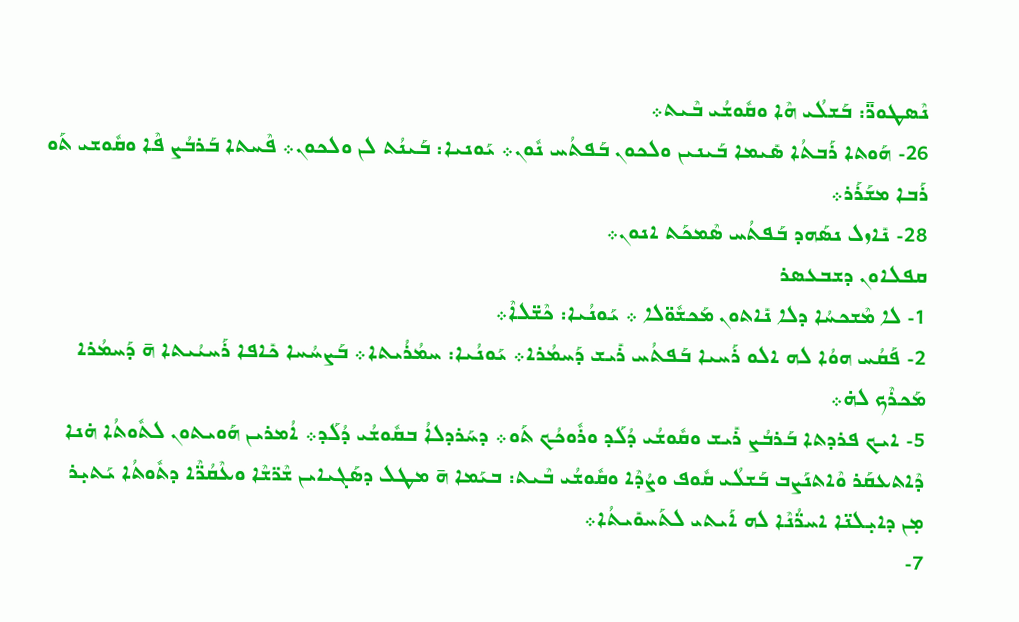ܢܶܣܛܘܪ̈̄: ܒܰܫܠܳܝ ܗܶܐ ܘܩܽܘܫܳܝ ܒܶܝܬ܀
26- ܗܰܘܬܐ ܪܰܒܬܳܐ ܣܺܝܡܐ ܒܰܝܢܝܢ ܘܠܟܘܢ ܒܰܦܬܳܚ ܢܽܘܢ܀ ܝܰܘܢܝܐ: ܒܰܝܢܳܬ ܠܢ ܘܠܟܘܢ܀ ܦܶܚܬܐ ܒܰܪܒܳܨ ܦܶܐ ܘܩܽܘܫܝ ܬܰܘ ܪܰܒܐ ܡܫܰܪܰܪ܀
28- ܢܺܐܙܠ ܢܣܰܗܕ ܒܰܦܬܳܚ ܣܶܡܟܰܬ ܐܢܘܢ܀
ܩܦܠܐܘܢ ܕܫܒܥܣܪ
1- ܠܐ ܡܶܫܟܚܳܐ ܕܠܐ ܢܺܐܬܘܢ ܡܰܟܫܽܘ̈ܠܐ ܀ ܝܰܘܢܳܝܐ: ܟܶܫ̈ܠܐܶ܀
2- ܦܰܩܳܚ ܗܘܳܐ ܠܗ ܐܠܘ ܪܰܚܝܐ ܒܰܦܬܳܚ ܪܺܝܫ ܕܰܚܡܳܪܐ܀ ܝܰܘܢܳܝܐ: ܚܡܳܪܳܝܬܐ܀ ܒܰܨܚܳܚܐ ܟܺܐܦܐ ܪܰܚܝܳܝܬܐ ܗ̄ ܕܰܚܡܳܪܐ ܡܰܟܪܶܟ ܠܗ̇܀
5- ܐܝܟ ܦܪܕܬܐ ܒܰܪܒܳܨ ܪܺܝܫ ܘܩܽܘܫܳܝ ܕܳܠܰܕ ܘܪܽܘܟܳܟ ܬܰܘ܀ ܕܚܰܪܕܠܐܳ ܒܩܽܘܫܳܝ ܕܳܠܰܕ܀ ܐܳܡܪܝܢ ܗܰܘܝܬܘܢ ܠܬܽܘܬܳܐ ܗ̇ܢܐ ܕܶܐܬܥܩܰܪ ܘܶܐܬܢܰܨܒ ܒܰܫܠܳܝ ܩܽܘܦ ܘܨܳܕܶܐ ܘܩܽܘܫܳܝ ܒܶܝܬ: ܒܝܰܡܐ ܗ̄ ܡܛܠ ܕܣܰܓܝܐܝܢ ܫܶܪ̈ܫܶܐ ܘܥܶܩܳܪ̈ܶܐ ܕܬܽܘܬܳܐ ܝܰܬܝ̣ܪ ܡ̣ܢ ܕܐܝ̣ܠܢ̈ܐ ܐܚܪ̈ܳܢܶܐ ܠܗ ܐܰܝܬܝ ܠܬܰܚܘܺܝܬܳܐ܀
7-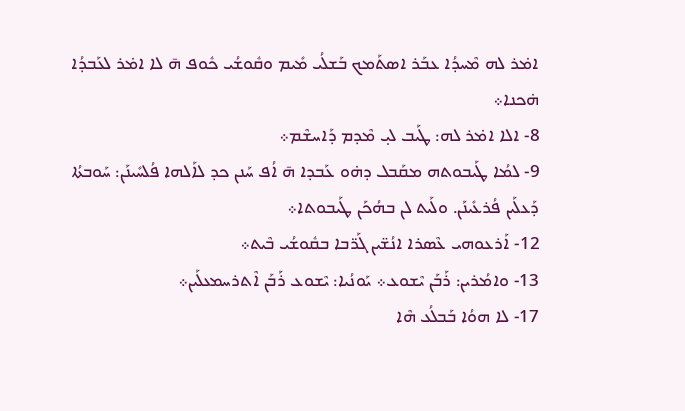ܐܡ̇ܪ ܠܗ ܡܶܚܕܳܐ ܥܒܰܪ ܐܣܬܰܡܟ ܒܰܫܠܳܝ ܡܺܝܡ ܘܩܽܘܫܳܝ ܟܽܘܦ ܗ̄ ܠܐ ܐܡ̇ܪ ܠܥܰܒܕܳܐ ܗ̇ܟܢܐ܀
8- ܐܠܐ ܐܡ̇ܪ ܠܗ: ܛܰܝܒ ܠܝ̣ ܡܶܕܡ ܕܰܐܚܫܶܡ܀
9- ܠܡܳܐ ܛܰܝܒܘܬܗ ܡܩܰܒܠ ܕܗ̇ܘ ܥܰܒܕܐ ܗ̄ ܐܳܦ ܚܰܢܢ ܟܕ ܠܐܰܠܗܐ ܦܳܠܚܺܝܢܰܢ: ܚܰܘܒܬܳܐ ܕܰܥܠܰܝܢ ܦܳܪܥܺܝܢܰܢ. ܘܠܰܝܬ ܠܢ ܒܗܳܟܰܢ ܛܰܝܒܘܬܐ܀
12- ܐܰܪܥܘܗܝ ܥܶܣܪܐ ܐܢܳܫ̈ܝܢ ܓܰܪ̈ܒܐ ܒܩܽܘܫܳܝ ܒܶܝܬ܀
13- ܘܐܡܳܪܝܢ: ܪܰܒܰܢ ܝܶܫܘܥ܀ ܝܰܘܢܳܝܐ: ܝܶܫܘܥ ܪܰܒܰܢ ܐܶܬܪܚܡܥܠܰܝܢ܀
17- ܠܐ ܗܘܳܐ ܒܰܒܠܳܥ ܗܶܐ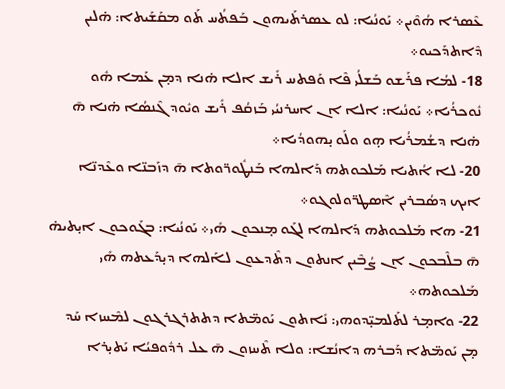ܥܶܣܪܐ ܗܳܘܶܝܢ܀ ܝܰܘܢܳܝܐ: ܠܘ ܥܣܪܬܰܝܗܘܢ ܒܰܦܬܳܚ ܬܰܘ ܡܩܰܫܰܝܬܐ: ܗ̇ܠܝܢ ܕܶܐܬܕܰܟܝܘ܀
18- ܠܡܳܐ ܦܪܰܫܘ ܒܰܫܠܳܝ ܦܶܐ ܘܰܦܬܚ ܪܺܝܫ ܐܠܐ ܗ̇ܢܐ ܕܡ̣ܢ ܥܰܡܐ ܗܽܘ ܢܽܘܟܪܳܝܐ܀ ܝܰܘܢܳܝܐ: ܐܠܐ ܐܢ ܐܚܪܢܝܳܝ ܒܰܙܩܳܦ ܪܺܝܫ ܘܝܽܘܕ ܓܶܢܣܳܐ ܗ̇ܢܐ ܗ̄ ܗ̇ܢܐ ܕܫܳܡܪܳܝܐ ܗ̣ܘ ܘܠܰܘ ܝ̣ܗܘܕܳܝܐ܀
20- ܠܐ ܐܳܬܝܐ ܡܰܠܟܘܬܗ ܕܰܐܠܗܐ ܒܰܢܛܽܘܪ̈ܘܬܐ ܗ̄ ܕܙܰܒܢ̈ܐ ܘܥܶܕܢ̈ܐ ܐܝܟ ܕܣܳܒܪܝܢ ܐܶܣܛܪ̈ܘܠܘܓܘ܀
21- ܗܐ ܡܰܠܟܘܬܗ ܕܰܐܠܗܐ ܠܓܰܘ ܡ̣ܢܟܘܢ ܗܺܝ܀ ܝܰܘܢܳܝܐ: ܒܓܰܘܟܘܢ ܐܝ̣ܬܝܗ̇ ܗ̄ ܒܠܶܒܟܘܢ ܐܢ ܨܳܒܶܝܢ ܐܢܬܘܢ ܕܬܶܕܥܘܢ ܠܐܰܠܗܐ ܕܝ̣ܕܰܥܬܗ ܗܺܝ ܡܰܠܟܘܬܗ܀
22- ܘܐܡ̣ܪ ܠܬܰܠܡܝ̣̈ܕܘܗܝ: ܢܺܐܬܘܢ ܝܰܘܡ̈ܬܐ ܕܬܬܪܓܪܓܘܢ ܠܡܶܚܙܐ ܚܰܕ ܡ̣ܢ ܝܰܘܡ̈ܬܐ ܕܰܒܪܗ ܕܐܢܳܫܐ: ܘܠܐ ܬܶܚܙܘܢ ܗ̄ ܥܠ ܪܕܽܘܦܝܳܐ ܝܰܬܝ̣ܪܐ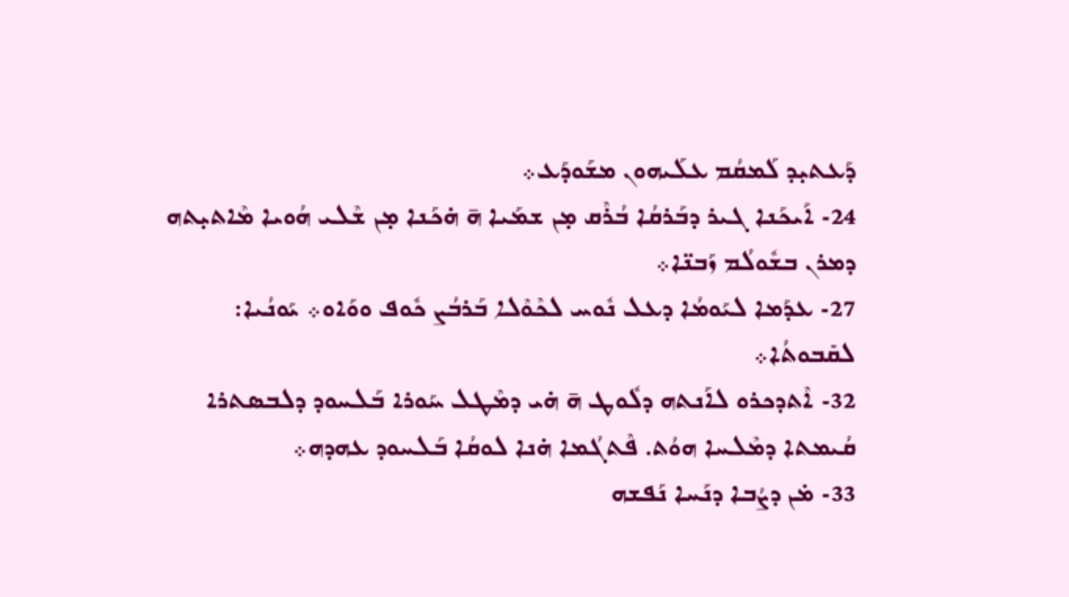ܕܰܥܬܝ̣ܕ ܠܰܡܩܳܡ ܥܠܰܝܗܘܢ ܡܫܰܘܕܰܥ܀
24- ܐܰܝܟܰܢܐ ܓܝܪ ܕܒܰܪܩܳܐ ܒܳܪܶܩ ܡ̣ܢ ܫܡܰܝܐ ܗ̄ ܗ̇ܟܰܢܐ ܡ̣ܢ ܫܶܠܝ ܗܳܘܝܐ ܡܶܐܬܝ̣ܬܗ ܕܡܪܢ ܒܫܽܘܠܳܡ ܙܰܒܢ̈ܐ܀
27- ܥܕܰܡܐ ܠܝܰܘܡܳܐ ܕܥܠ ܢܽܘܚ ܠܟܶܘܶܠܐ ܒܰܪܒܳܨ ܟܽܘܦ ܘܘܰܐܘ܀ ܝܰܘܢܳܝܐ: ܠܩܺܒܘܬܳܐ܀
32- ܐܶܬܕܟܪܘ ܠܐܰܢܬܗ ܕܠܽܘܛ ܗ̄ ܗ̇ܝ ܕܡܶܛܠ ܚܰܘܪܐ ܒܰܠܚܘܕ ܕܠܒܣܬܪܐ ܩܳܝܡܬܐ ܕܡܶܠܚܐ ܗܘܳܬ. ܦܶܬܓܳܡܐ ܗ̇ܢܐ ܠܘܩܳܐ ܒܰܠܚܘܕ ܥܗܕܗ܀
33- ܡ̇ܢ ܕܨܳܒܐ ܕܢܰܚܐ ܢܰܦܫܗ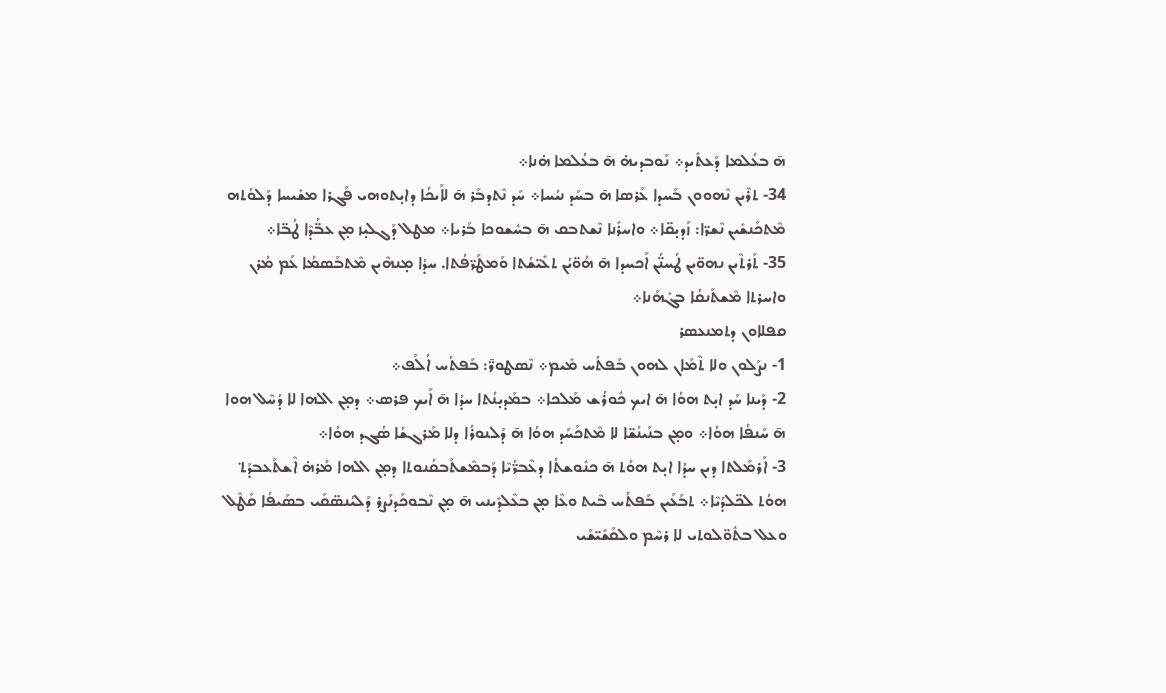ܗ̄ ܒܥܳܠܡܐ ܕܰܥܬܺܝܕ܀ ܢܰܘܒܕܝܗ̇ ܗ̄ ܒܥܳܠܡܐ ܗ̇ܢܐ܀
34- ܬܪܶܝܢ ܢܶܗܘܘܢ ܒܰܚܕܐ ܥܰܪܣܐ ܗ̄ ܒܚܰܕ ܢܝܳܚܐ܀ ܚܰܕ ܢܶܬܕܒܰܪ ܗ̄ ܠܐܰܝܟܳܐ ܕܐܝ̣ܬܘܗܝ ܦܰܓܪܐ ܡܫܺܝܚܐ ܕܰܠܘܳܬܗ ܡܶܬܟܰܢܫܺܝܢ ܢܶܫܪ̈ܐ: ܙܰܕܝ̣ܩ̈ܐ܀ ܘܐܚܪܺܢܐ ܢܶܫܬܒܩ ܗ̄ ܒܚܽܫܘܟܐ ܒܰܪܝܐ܀ ܡܛܠ ܕܰܓܠܝ̣ܙ ܡ̣ܢ ܥܒ̈ܳܕܶܐ ܛܳܒ̈ܐ܀
35- ܬܰܪܬܶܝܢ ܢܗܘ̈ܝܢ ܛܳܚܢ̈ܳܢ ܐܰܟܚܕܐ ܗ̄ ܗܳܘ̈ܝܳܢ ܬܥܺܝ̈ܫܳܬܐ ܘܰܡܛܰܪ̈ܦܳܬܐ. ܚܕܳܐ ܡ̣ܢܗܶܝܢ ܡܶܬܒܰܣܡܳܐ ܥܰܡ ܡܳܪܢ ܘܐܚܪܬܐ ܡܶܫܬܰܢܩܳܐ ܒܓܺܗܰܢܐ܀
ܩܦܠܐܘܢ ܕܬܡܢܥܣܪ
1- ܢܨܰܠܘܢ ܘܠܐ ܬܶܡܰܐܢ ܠܗܘܢ ܒܰܦܬܳܚ ܡܺܝܡ܀ ܢܶܣܛܘܪ̈̄: ܒܰܦܬܳܚ ܐܳܠܰܦ܀
2- ܕܰܝܢܐ ܚܰܕ ܐܝ̣ܬ ܗܘܳܐ ܗ̄ ܐܝܟ ܟܽܘܪܳܫ ܡܰܠܟܐ܀ ܒܡܰܕܝ̣ܢܳܬܐ ܚܕܳܐ ܗ̄ ܐܰܝܟ ܦܪܣ܀ ܕܡ̣ܢ ܐܠܗܐ ܠܐ ܕܳܚܶܠ ܗܘܐ ܗ̄ ܚܰܢܦܳܐ ܗܘܳܐ܀ ܘܡ̣ܢ ܒܢܰܝܢܳܫ̈ܐ ܠܐ ܡܶܬܟܰܚܰܕ ܗܘܳܐ ܗ̄ ܕܰܠܢܘܪܳܐ ܕܠܐ ܡܰܪܓܫܳܐ ܣܳܓܕ ܗܘܳܐ܀
3- ܐܰܪܡܰܠܬܐ ܕܝܢ ܚܕܳܐ ܐܝ̣ܬ ܗܘܳܬ ܗ̄ ܟܢܽܘܫܬܳܐ ܕܥܶܒܪ̈ܳܝܶܐ ܕܰܒܡܶܫܬܰܒܩܳܢܘܬܐ ܕܡ̣ܢ ܐܠܗܐ ܡܳܪܗ̇ ܐܶܫܬܰܥܒܕܰܬ݀ ܗܘܳܬ ܠܟ̈ܠܕܳܝܶܐ܀ ܬܒܰܥܰܝܢ ܒܰܦܬܳܚ ܒܶܝܬ ܘܥܶܐ ܡ̣ܢ ܒܥܶܠܕܺܝܢܝ ܗ̄ ܡ̣ܢ ܢܶܒܘܟܰܕܢܰܨܪ ܕܰܠܝܳܢܣ̈ܩܰܝ ܒܣܰܝܦܳܐ ܩܰܛܶܠ ܘܥܠ ܒܬܽܘ̈ܠܘܬܝ ܠܐ ܪܚܶܡ ܘܠܩܰܫܺܝ̈ܫܰܝ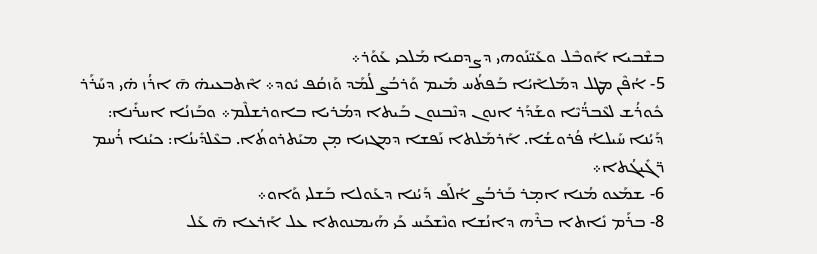ܒܫܶܒܝܐ ܐܰܘܒܶܠ ܘܥܰܝ̈ܢܰܘܗܝ ܕܨܕܩܝܐ ܡܰܠܟܝ ܥܰܘܰܪ܀
5- ܐܳܦܶܢ ܡܛܠ ܕܡܰܠܐܶܝܳܐ ܒܰܦܬܳܚ ܡܺܝܡ ܘܰܪܒܳܨ ܠܳܡܰܕ ܘܰܙܩܳܦ ܝܽܘܕ܀ ܐܶܬܒܥܝܗ̇ ܗ̄ ܐܪܳܙ ܗ̇ܝ ܕܚܰܪܰܪ ܟܽܘܪܳܫ ܠܥܶܒܪ̈ܳܝܶܐ ܘܫܰܕܰܪ ܐܢܘܢ ܕܢܶܒܢܘܢ ܒܰܝܬܐ ܕܡܳܪܝܐ ܒܐܘܪܫܠܶܡ܀ ܘܒܰܙܢܳܐ ܐܚܪܺܢܐ: ܕܰܝܳܢܐ ܚܰܝܠܐܳ ܦܳܪܘܫܳܐ. ܐܰܪܡܰܠܬܐ ܢܰܦܫܐ ܕܡܓܙܝܐ ܡ̣ܢ ܡܝܰܬܪܘܬܳܐ. ܒܥܶܠܕܺܝܢܳܐ: ܟܝܳܢܐ ܪܳܚܡ ܪ̈ܓܺܝܓܳܬܐ܀
6- ܫܡܰܥܘ ܡܳܢܐ ܐܡ̣ܪ ܒܰܪܒܳܨ ܐܳܠܰܦ ܕܰܝܳܢܐ ܕܥܰܘܠܐ ܒܰܫܠܝ ܘܰܐܘ܀
8- ܒܪܰܡ ܢܺܐܬܐ ܒܪܶܗ ܕܐܢܳܫܐ ܘܢܶܫܟܰܚ ܟܰܝ ܗܰܝܡܢܘܬܐ ܥܠ ܐܰܪܥܐ ܗ̄ ܥܰܠ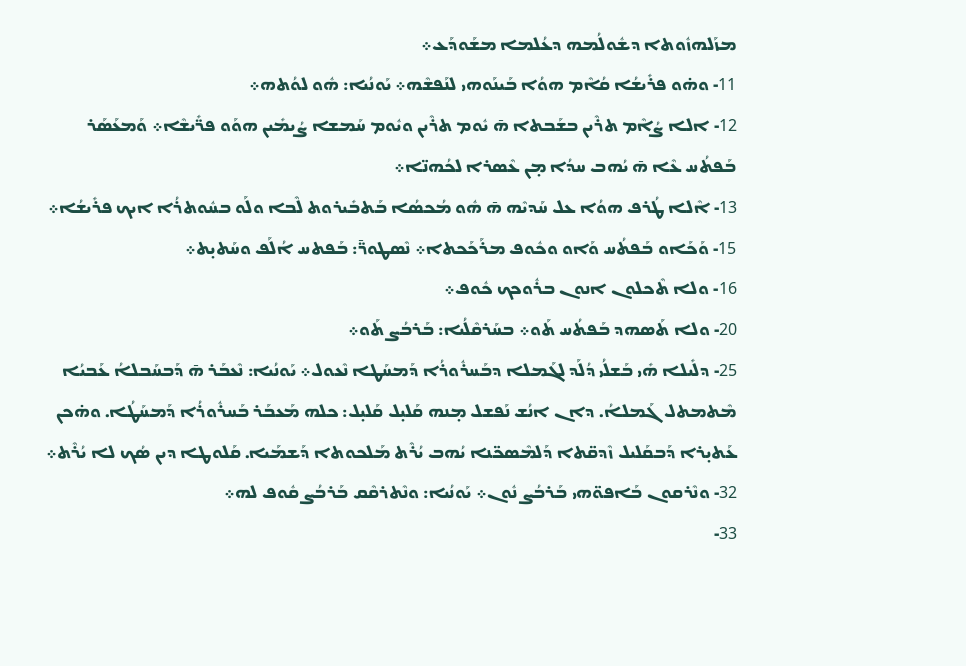ܡܙܰܠܗܙܽܘܬܐ ܕܫܽܘܠܳܡܗ ܕܥܳܠܡܐ ܡܫܰܘܕܰܥ܀
11- ܘܗ̇ܘ ܦܪܺܝܫܳܐ ܩܳܐܶܡ ܗܘܳܐ ܒܰܝܢܰܘܗܝ ܠܢܰܦܫܶܗ܀ ܝܰܘܢܳܝܐ: ܗܽܘ ܠܘܳܬܗ܀
12- ܐܠܐ ܨܳܐܶܡ ܬܪܶܝܢ ܒܫܰܒܬܐ ܗ̄ ܝܽܘܡ ܬܪܶܝܢ ܘܝܽܘܡ ܚܰܡܫܐ ܨܳܝܡܺܝܢ ܗܘܰܘ ܦܪ̈ܺܝܫܶܐ܀ ܘܰܡܥܰܣܰܪ ܒܰܦܬܳܚ ܥܶܐ ܗ̄ ܝܳܗܒ ܚܕܳܐ ܡ̣ܢ ܥܶܣܪܐ ܠܟܳܗܢ̈ܐ܀
13- ܐܶܠܐ ܛܳܪܦ ܗܘܳܐ ܥܠ ܚܰܕܝܶܗ ܗ̄ ܗܽܘ ܡܳܟܣܳܐ ܒܰܬܒܺܝܪܘܬ ܠܶܒܐ ܘܠܰܘ ܒܚܽܘܬܪܳܐ ܐܝܟ ܦܪܺܝܫܳܐ܀
15- ܘܰܟܰܐܘ ܒܰܦܬܳܚ ܘܰܐܘ ܘܟܽܘܦ ܡܪܰܟܰܟܬܐ܀ ܢܶܣܛܘܪ̈̄: ܒܰܦܬܚ ܐܳܠܰܦ ܘܚܰܬܝ̣ܬ܀
16- ܘܠܐ ܬܶܟܠܘܢ ܐܢܘܢ ܒܪܽܘܟܟ ܟܽܘܦ܀
20- ܘܠܐ ܬܰܣܗܕ ܒܰܦܬܳܚ ܬܰܘ܀ ܒܚܰܪܩܶܠܳܝܐ: ܒܰܪܒܳܨ ܬܰܘ܀
25- ܕܠܺܝܠܐ ܗܺܝ ܒܰܫܠܳܝ ܕܳܠܰܕ ܠܓܰܡܠܐ ܕܒܰܚܪܽܘܪܳܐ ܕܰܡܚܰܛܐ ܢܶܥܘܠ܀ ܝܰܘܢܳܝܐ: ܢܶܥܒܰܪ ܗ̄ ܕܰܒܚܰܒܠܐܳ ܥܰܒܝܳܐ ܡܶܬܡܬܠ ܓܰܡܠܐܳ. ܕܐܢ ܐܢܳܫ ܢܰܦܫܠ ܡ̣ܢܗ ܩܰܠܝ̣ܠ ܩܰܠܝ̣ܠ: ܟܠܗ ܡܰܥܒܰܪ ܒܰܚܪܽܘܪܳܐ ܕܰܡܚܰܛܳܐ. ܘܗ̇ܟܢ ܥܰܬܝ̣ܪܐ ܕܰܒܩܰܠܝܠ ܙܶܕܩ̈ܬܐ ܕܰܠܡܶܣܟ̈ܢܐ ܝܳܗܒ ܝܳܪܶܬ ܡܰܠܟܘܬܐ ܕܰܫܡܰܝܐ. ܩܰܠܘܛܐ ܕܝܢ ܣܳܟ ܠܐ ܝܳܪܶܬ܀
32- ܘܢܶܪܩܘܢ ܒܰܐܦܘ̈ܗܝ ܒܰܪܒܳܨ ܢܽܘܢ܀ ܝܰܘܢܳܝܐ: ܘܢܶܬܪܩܶܩ ܒܰܪܒܳܨ ܩܽܘܦ ܠܗ܀
33-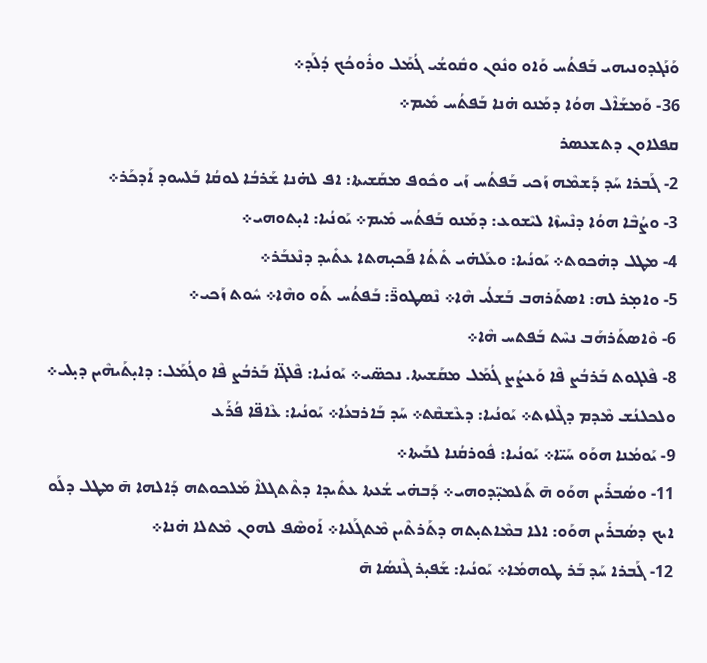ܘܰܢܰܓܕܘܢܝܗܝ ܒܰܦܬܳܚ ܘܰܐܘ ܘܢܽܘܢ ܘܩܽܘܫܳܝ ܓܳܡܰܠ ܘܪܽܘܟܳܟ ܕܳܠܰܕ܀
36- ܘܰܡܫܰܐܶܠ ܗܘܳܐ ܕܡܰܢܘ ܗ̇ܢܐ ܒܰܦܬܳܚ ܡܺܝܡ܀
ܩܦܠܐܘܢ ܕܬܫܥܣܪ
2- ܓܰܒܪܐ ܚܰܕ ܕܰܫܡܶܗ ܙܰܟܝ ܒܰܦܬܳܚ ܙܰܝ ܘܟܽܘܦ ܡܩܰܫܝܬܐ: ܐܦ ܠܗ̇ܢܐ ܫܰܪܒܳܐ ܠܘܩܳܐ ܒܰܠܚܘܕ ܐܰܕܟܰܪ܀
3- ܘܨܳܒܶܐ ܗܘܳܐ ܕܢܶܚܙܶܐ ܠܝܶܫܘܥ: ܕܡܰܢܘ ܒܰܦܬܳܚ ܡܺܝܡ܀ ܝܰܘܢܳܝܐ: ܐܝ̣ܬܘܗܝ܀
4- ܡܛܠ ܕܗ̇ܟܘܬ܀ ܝܰܘܢܳܝܐ: ܘܥܰܠܗ̇ܝ ܬܺܬܳܐ ܦܰܟܝ̣ܗܬܐ ܥܬܺܝܕ ܕܢܶܥܒܰܪ܀
5- ܘܐܡ̣ܪ ܠܗ: ܐܣܬܰܪܗܒ ܒܰܫܠܳܝ ܗܶܐ܀ ܢܶܣܛܘܪ̈̄: ܒܰܦܬܳܚ ܬܰܘ ܘܗܶܐ܀ ܚܽܘܬ ܙܰܟܝ܀
6- ܘܶܐܣܬܰܪܗܰܒ ܢܚܶܬ ܒܰܦܬܚ ܗܶܐ܀
8- ܦܶܠܓܘܬ ܒܰܪܒܳܨ ܦܶܐ ܘܰܥܨܳܨ ܓܳܡܰܠ ܡܩܰܫܝܬܐ. ܢܟܣ̈ܝ܀ ܝܰܘܢܳܝܐ: ܦܶܠܓ̈ܐ ܒܰܪܒܳܨ ܦܶܐ ܘܓܳܡܰܠ: ܕܐܝ̣ܬܰܝܗܶܝܢ ܕܝ̣ܠܝ܀ ܘܠܟܠܢܳܫ ܡܶܕܡ ܕܓܶܠܙܬ܀ ܝܰܘܢܳܝܐ: ܕܥܶܫܩܶܬ܀ ܚܰܕ ܒܰܐܪܒܥܳܐ܀ ܝܰܘܢܳܝܐ: ܥܶܐܦ̈ܐ ܦܳܪܰܥ
9- ܝܰܘܡܳܢܐ ܗܘܰܘ ܚܰܝ̈ܐ܀ ܝܰܘܢܳܝܐ: ܦܽܘܪܩܳܢܐ ܠܒܰܝܬܐ܀
11- ܘܣܳܒܪܺܝܢ ܗܘܰܘ ܗ̄ ܬܰܠܡܝ̣̈ܕܘܗܝ܀ ܕܰܒܗ̇ܝ ܫܳܥܬܐ ܥܬܺܝܕܐ ܕܬܶܬܓܠܐܶ ܡܰܠܟܘܬܗ ܕܰܐܠܗܐ ܗ̄ ܡܛܠ ܕܠܰܘ ܐܝܟ ܕܣܳܒܪܺܝܢ ܗܘܰܘ: ܐܠܐ ܒܡܶܐܬܝ̣ܬܗ ܕܬܰܪܬܶܝܢ ܡܶܬܓܰܠܝܐ܀ ܐܰܘܣܶܦ ܠܗܘܢ ܡܶܬܠܐ ܗ̇ܢܐ܀
12- ܓܰܒܪܐ ܚܰܕ ܒܰܪ ܛܘܗܡܳܐ܀ ܝܰܘܢܳܝܐ: ܫܰܦܝ̣ܪ ܓܶܢܣܳܐ ܗ̄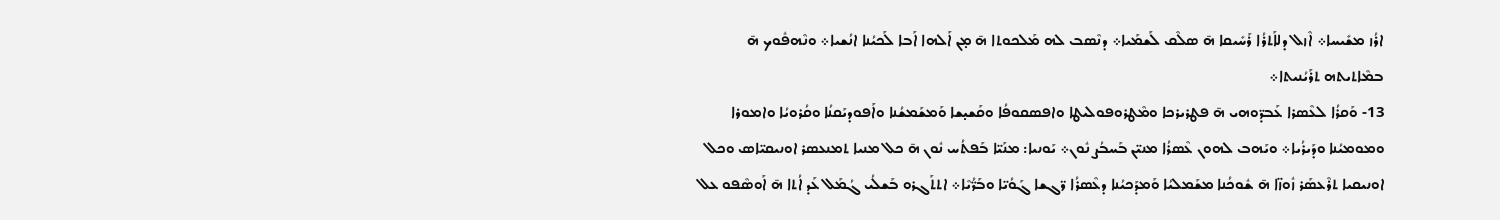ܐܪܳܙ ܡܫܺܝܚܐ܀ ܐܶܙܠ ܕܠܐܰܬܪܳܐ ܪܰܚܺܝܩܐ ܗ̄ ܣܠܶܩ ܠܰܫܡܰܝܐ܀ ܕܢܶܣܒ ܠܗ ܡܰܠܟܘܬܐ ܗ̄ ܡ̣ܢ ܐܰܠܗܐ ܐܰܒܐ ܠܰܟܝܳܢܐ ܐܢܳܫܝܐ܀ ܘܢܶܗܦܽܘܟ ܗ̄ ܒܡܶܐܬܝܬܗ ܬܪܰܝܳܢܝܬܐ܀
13- ܘܰܩܪܳܐ ܠܥܶܣܪܐ ܥܰܒܕ̈ܘܗܝ ܗ̄ ܦܛܪܝܪܟܐ ܘܡܶܛܪܘܦܘܠܝܛܐ ܘܐܦܣܩܘܦܳܐ ܘܩܰܫܝ̣ܫܐ ܘܰܡܫܰܡܫܳܢܐ ܘܐܰܦܘܕܝܰܩܢܳܐ ܘܩܳܪܘܝܳܐ ܘܐܡܘܪܐ ܘܡܘܡܝܳܢܐ ܘܕܰܝܪܳܝܐ܀ ܘܝܰܗܒ ܠܗܘܢ ܥܶܣܪܳܐ ܡܢܝ̈ܢ ܒܰܚܒܳܨ ܢܽܘܢ܀ ܝܰܘܢܝܐ: ܡܢܰܝ̈ܐ ܒܰܦܬܳܚ ܢܽܘܢ ܗ̄ ܟܠ ܡܢܝܐ ܬܡܢܥܣܪ ܐܘܢܝܩܝ̈ܐܣ ܘܟܠ ܐܘܢܝܩܝܐ ܬܪܶܥܣܰܪ ܙܽܘܙ̈ܐ ܗ̄ ܫܽܘܟܳܢܐ ܡܫܰܡܠܝܳܐ ܘܰܡܕܰܟܝܳܢܐ ܕܥܶܣܪܳܐ ܪ̈ܓܫܐ ܓܰܘܳܝ̈ܐ ܘܒܰܪ̈ܳܝܶܐ܀ ܐܬܬܰܓܪܘ ܒܰܫܠܳܝ ܓܳܡܰܠ ܥܰܕ ܐܳܬܐ ܗ̄ ܐܰܘܣܶܦܘ ܥܠ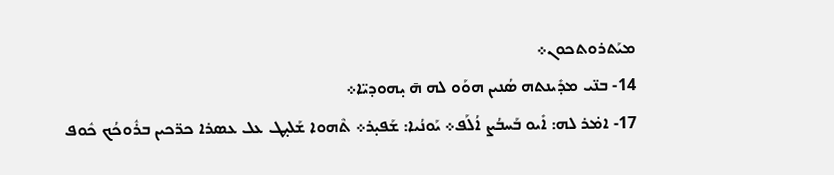ܡܝܰܬܪܘܬܟܘܢ܀
14- ܒܢ̈ܝ ܡܕܺܝܢܬܗ ܣܳܢܝܢ ܗܘܰܘ ܠܗ ܗ̄ ܝ̣ܗܘܕܝ̈ܐ܀
17- ܐܡ̇ܪ ܠܗ: ܐܺܝܘ ܒܰܚܒܳܨ ܐܳܠܰܦ܀ ܝܰܘܢܳܝܐ: ܫܰܦܝ̣ܪ܀ ܬܶܗܘܐ ܫܰܠܝ̣ܛ ܥܠ ܥܣܪܐ ܟܪ̈ܟܝܢ ܒܪܽܘܟܳܟ ܟܽܘܦ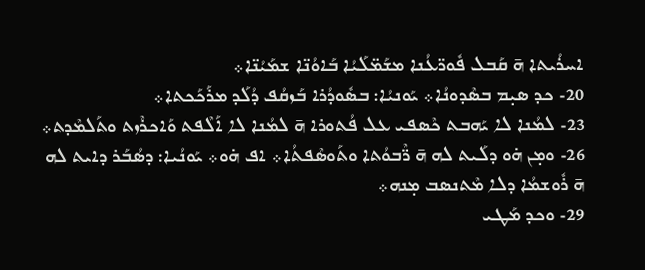ܐܚܪܳܝܬܐ ܗ̄ ܩܰܒܠ ܦܽܘܪ̈ܥܳܢܐ ܡܫܰܡ̈ܠܰܝܳܐ ܒܰܐܘܳܢ̈ܐ ܫܡܰܝܳܢ̈ܐ܀
20- ܟܕ ܣܝ̣ܡ ܒܣܶܕܘܢܳܐ܀ ܝܰܘܢܝܳܐ: ܒܣܽܘܕܳܪܐ ܒܰܙܩܳܦ ܕܳܠܰܕ ܡܪܰܟܰܟܬܐ܀
23- ܠܡܳܢܐ ܠܐ ܝܰܗܒܬ ܟܶܣܦܝ ܥܠ ܦܳܬܘܪܐ ܗ̄ ܠܡܳܢܐ ܠܐ ܐܰܠܶܦܬ ܘܰܐܟܪܶܙܬ ܘܬܰܠܡܶܕܬ܀
26- ܘܡ̣ܢ ܗ̇ܘ ܕܠܰܝܬ ܠܗ ܗ̄ ܪ̈ܶܒܘܳܬܐ ܘܬܰܘܣܶܦܬܳܐ܀ ܐܦ ܗ̇ܘ܀ ܝܰܘܢܳܝܐ: ܕܣܳܒܰܪ ܕܐܝܬ ܠܗ ܗ̄ ܪܽܘܫܡܳܐ ܕܠܐ ܡܶܬܢܣܒ ܡ̣ܢܗ܀
29- ܘܟܕ ܡܰܛܝ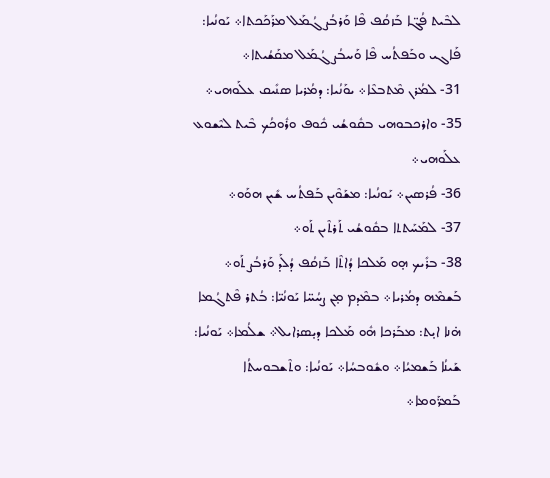ܠܒܶܝܬ ܦܳܓ̈ܐ ܒܰܙܩܳܦ ܦܶܐ ܘܰܪܒܳܨ ܓܳܡܰܠ ܡܪܰܟܰܟܬܐ܀ ܝܰܘܢܳܝܐ: ܦܰܐܓܝ ܘܒܰܦܬܳܚ ܦܶܐ ܘܰܚܒܳܨ ܓܳܡܰܠ ܡܩܰܫܳܝܬܐ܀
31- ܠܡܳܪܢ ܡܶܬܒܥܶܐ܀ ܝܘܰܢܳܝܐ: ܕܡܳܪܝܐ ܣܢܺܝܩ ܥܠܰܘܗܝ܀
35- ܘܐܪܟܒܘܗܝ ܒܩܽܘܫܳܝ ܟܽܘܦ ܘܪܽܘܟܳܟ ܒܶܝܬ ܠܝܶܫܘܥ ܥܠܰܘܗܝ܀
36- ܦܳܪܣܝܢ܀ ܝܰܘܢܳܝܐ: ܡܫܰܘܶܝܢ ܒܰܦܬܳܚ ܫܺܝܢ ܗܘܰܘ܀
37- ܠܡܰܚܰܬܬܐ ܒܩܽܘܫܳܝ ܬܰܪܬܶܝܢ ܬܰܘ܀
38- ܒܪܺܝܟ ܗ̣ܘ ܡܰܠܟܐ ܕܳܐܬܶܐ ܒܰܙܩܳܦ ܕܳܠܰܕ ܘܰܪܒܳܨ ܬܰܘ܀ ܒܰܫܡܶܗ ܕܡܳܪܝܐ܀ ܒܡܶܕܡ ܡ̣ܢ ܨܚܳܚ̈ܐ ܝܰܘܢܳܝ̈ܐ: ܒܳܬܪ ܦܶܬܓܳܡܐ ܗ̇ܢܐ ܐܝ̣ܬ: ܡܒܰܪܟܐ ܗܽܘ ܡܰܠܟܐ ܕܝ̣ܣܪܐܝܠ܀ ܫܠܳܡܐ܀ ܝܰܘܢܳܝܐ: ܫܰܝܢܳܐ ܒܰܫܡܝܳܐ܀ ܘܫܽܘܒܚܳܐ܀ ܝܰܘܢܳܝܐ: ܘܬܶܫܒܘܚܬܳܐ ܒܰܡܪ̈ܰܘܡܐ܀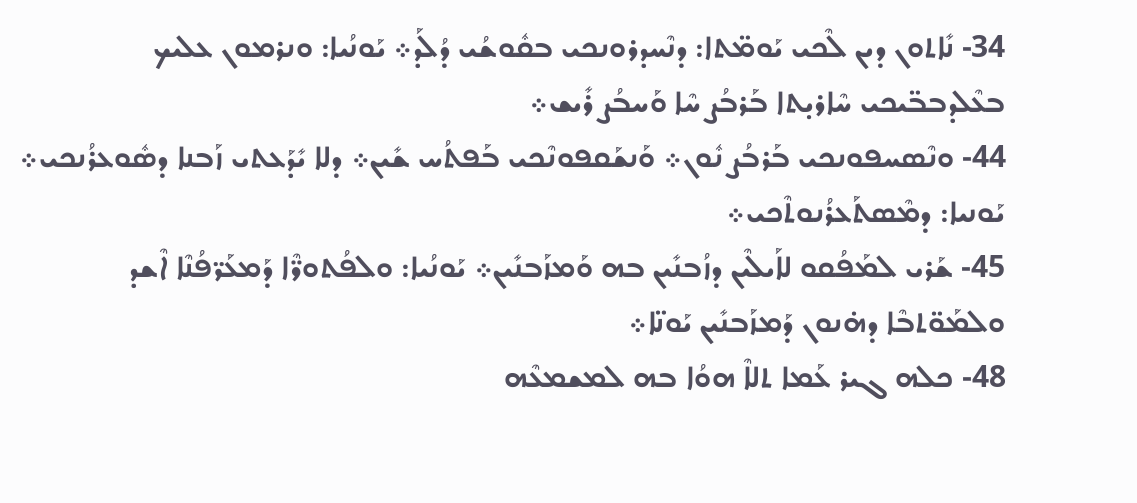34- ܢܺܐܬܘܢ ܕܝܢ ܠܶܟܝ ܝܰܘܡ̈ܬܐ: ܕܢܶܚܕܪܘܢܟܝ ܒܩܽܘܫܳܝ ܕܳܠܰܕ܀ ܝܰܘܢܳܝܐ: ܘܢܪܡܘܢ ܥܠܝܟ ܒܥܶܠܕܒܒ̈ܝܟܝ ܚܶܐܪܝ̣ܬܐ ܒܰܪܒܳܨ ܚܶܐ ܘܰܚܒܳܨ ܪܺܝܫ܀
44- ܘܢܶܣܚܦܘܢܟܝ ܒܰܪܒܳܨ ܢܽܘܢ܀ ܘܰܢܫܰܩܦܘܢܶܟܝ ܒܰܦܬܳܚ ܫܺܝܢ܀ ܕܠܐ ܝܺܕܰܥܬܝ ܙܰܒܢܐ ܕܣܽܘܥܪܳܢܟܝ܀ ܝܰܘܢܝܐ: ܕܡܶܣܬܰܥܪܳܢܘܬܶܟܝ܀
45- ܫܰܪܝ ܠܡܰܦܳܩܘ ܠܐܰܝܠܶܝܢ ܕܙܳܒܢܺܝܢ ܒܗ ܘܰܡܙܰܒܢܺܝܢ܀ ܝܰܘܢܳܝܐ: ܘܠܦܳܬܘܪ̈ܶܐ ܕܰܡܥܰܪ̈ܦܳܢܶܐ ܐܶܫܕ ܘܠܡܰܘ̈ܬܒܶܐ ܕܗ̇ܢܘܢ ܕܰܡܙܰܒܢܺܝܢ ܝܰܘܢ̈ܐ܀
48- ܟܠܗ ܓܝܪ ܥܰܡܐ ܬܠܐܶ ܗܘܳܐ ܒܗ ܠܡܫܡܥܶܗ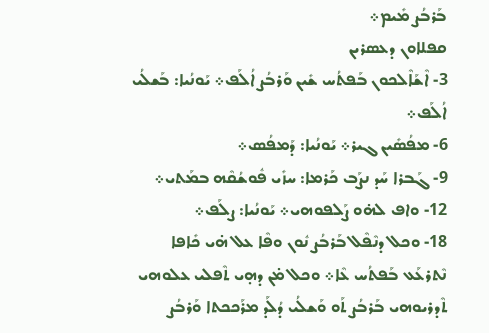ܒܰܪܒܳܨ ܡܺܝܡ܀
ܩܦܠܐܘܢ ܕܥܣܪܝܢ
3- ܐܶܫܰܐܶܠܟܘܢ ܒܰܦܬܳܚ ܫܺܝܢ ܘܰܪܒܳܨ ܐܳܠܰܦ܀ ܝܰܘܢܳܝܐ: ܒܰܫܠܳܝ ܐܳܠܰܦ܀
6- ܡܦܳܣܺܝܢ ܓܝܪ܀ ܝܰܘܢܳܝܐ: ܕܰܡܦܳܣ܀
9- ܓܰܒܪܐ ܚܰܕ ܢܨܰܒ ܟܰܪܡܐ: ܚܙܺܝ ܦܽܘܫܳܩܶܗ ܒܡܰܬܝ܀
12- ܘܐܦ ܠܗ̇ܘ ܨܰܠܦܘܗܝ܀ ܝܰܘܢܳܝܐ: ܨܠܰܦ܀
18- ܘܟܠ ܕܢܶܦܶܠ ܒܰܪܒܳܨ ܢܽܘܢ ܘܦܶܐ ܥܠ ܗ̇ܝ ܟܺܐܦܐ ܢܶܬܪܥܰܥ ܒܰܦܬܳܚ ܥܶܐ܀ ܘܟܠ ܡ̇ܢ ܕܗ̣ܝ ܬܶܦܠܝ ܥܠܘܗܝ ܬܶܕܪܝܘܗܝ ܒܰܪܒܳܨ ܬܰܘ ܘܰܫܠܳܝ ܕܳܠܰܕ ܡܪܰܟܟܬܐ ܘܰܪܒܳܨ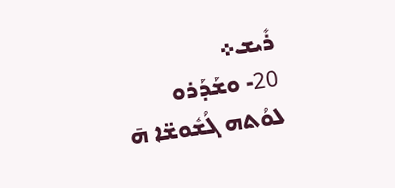ܪܺܝܫ܀
20- ܘܫܰܕܰܪܘ ܠܘܳܬܗ ܓܳܫܽܘܫ̈ܐ ܗ̄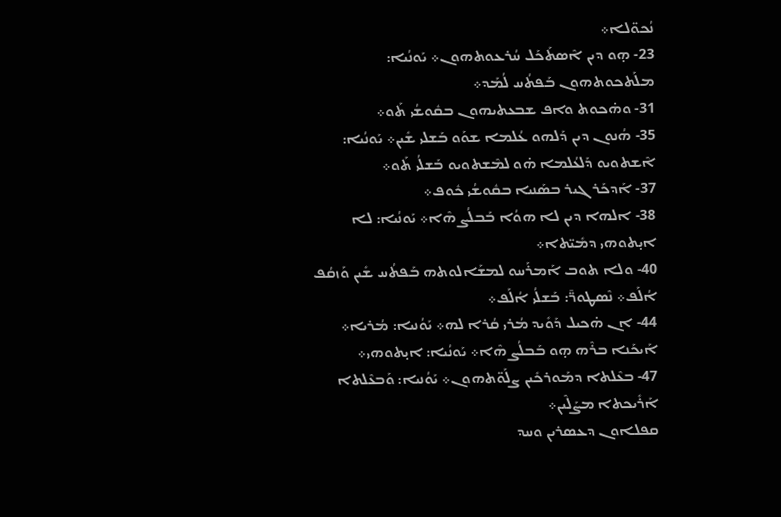ܢܳܟܘ̈ܠܐ܀
23- ܗ̣ܘ ܕܝܢ ܐܶܣܬܰܟܰܠ ܚܳܪܥܘܬܗܘܢ܀ ܝܰܘܢܳܝܐ: ܡܠܰܬܟܘܬܗܘܢ ܒܰܦܬܳܚ ܠܳܡܰܕ܀
31- ܘܗ̇ܟܘܬ ܘܐܦ ܫܒܥܬܝܗܘܢ ܒܩܽܘܫܳܝ ܬܰܘ܀
35- ܗܳܢܘܢ ܕܝܢ ܕܰܠܗܘ ܥܳܠܡܐ ܫܘܰܘ ܒܰܫܠܝ ܫܺܝܢ܀ ܝܰܘܢܳܝܐ: ܐܶܫܬܘܝܘ ܕܰܠܥܳܠܡܐ ܗ̇ܘ ܠܡܶܫܬܘܝܘ ܒܰܫܠܳܝ ܬܰܘ܀
37- ܐܰܕܟܰܪ ܓܝܪ ܒܣܰܢܝܐ ܒܩܽܘܫܳܝ ܟܽܘܦ܀
38- ܐܠܗܐ ܕܝܢ ܠܐ ܗܘܳܐ ܒܰܒܠܳܨ ܗܶܐ܀ ܝܰܘܢܳܝܐ: ܠܐ ܐܝ̣ܬܘܗܝ ܕܡܺܝ̈ܬܐ܀
40- ܘܠܐ ܬܘܒ ܐܰܡܪܰܚܘ ܠܡܫܰܐܠܘܬܗ ܒܰܦܬܳܚ ܫܺܝܢ ܘܰܙܩܳܦ ܐܳܠܰܦ܀ ܢܶܣܛܘܪ̈̄: ܒܰܫܠܳܝ ܐܳܠܰܦ܀
44- ܐܢ ܗ̇ܟܝܠ ܕܰܘܺܝܕ ܡܳܪܝ ܩܳܪܐ ܠܗ܀ ܝܰܘܳܢܝܐ: ܡܳܪܝܐ܀ ܐܰܝܟܰܢܐ ܒܪܶܗ ܗ̣ܘ ܒܰܒܠܳܨ ܗܶܐ܀ ܝܰܘܢܳܝܐ: ܐܝ̣ܬܘܗܝ܀
47- ܒܥܶܠܬܐ ܕܡܰܘܪܟܺܝܢ ܨܠܰܘ̈ܬܗܘܢ܀ ܝܰܘܳܢܝܐ: ܘܰܒܥܶܠܬܐ ܐܰܪܺܝܟܬܐ ܡܨܰܠܶܝܢ܀
ܩܦܠܐܘܢ ܕܥܣܪܝܢ ܘܚܕ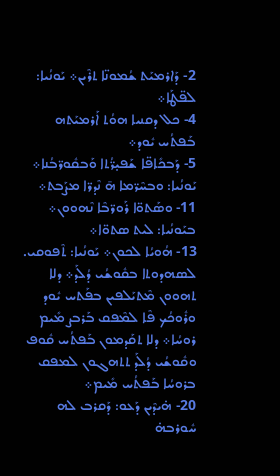2- ܕܰܐܪܡܝܰܬ ܫܳܡܘܢ̈ܐ ܬܪܶܝܢ܀ ܝܰܘܢܳܝܐ: ܠܦ̈ܛܰܐ܀
4- ܟܠ ܕܩܢܝܐ ܗܘܳܬ ܐܰܪܡܝܰܬܗ ܒܰܦܬܳܚ ܝܽܘܕ܀
5- ܕܰܒܟܺܐܦ̈ܐ ܫܰܦܝ̣ܪ̈ܳܬܐ ܘܰܒܩܽܘܪ̈ܒܳܢܐ܀ ܝܰܘܢܳܝܐ: ܘܒܚܶܪ̈ܡܐ ܗ̄ ܢܶܕܪ̈ܐ ܡܨܰܒܬ܀
11- ܘܣܰܬܘ̈ܐ ܪܰܘܪ̈ܒܶܐ ܢܶܗܘܘܢ܀ ܒܝܰܘܢܳܝܐ: ܠܝܬ ܣܬܘ̈ܐ܀
13- ܗܳܘܝܳܐ ܠܟܘܢ܀ ܝܰܘܢܳܝܐ: ܬܶܦܘܩܝ. ܠܣܗܕܘܬܐ ܒܩܽܘܫܳܝ ܕܳܠܰܕ܀ ܕܠܐ ܬܗܘܘܢ ܡܶܬܝܰܠܦܝܢ ܒܦܰܬܚ ܝܽܘܕ ܘܪܽܘܟܳܟ ܦܶܐ ܠܡܶܦܩ ܒܰܪܒܨ ܡܺܝܡ ܪܘܚܳܐ܀ ܕܠܐ ܬܩܰܕܡܘܢ ܒܰܦܬܳܚ ܩܽܘܦ ܘܩܽܘܫܳܝ ܕܳܠܰܕ ܬܬܗܓܘܢ ܠܡܦܩ ܒܪܘܚܳܐ ܒܰܦܬܳܚ ܡܺܝܡ܀
20- ܗ̇ܝܕܶܝܢ ܕܰܥܘ: ܕܰܩܪܒ ܠܗ ܚܽܘܪܒܗ̇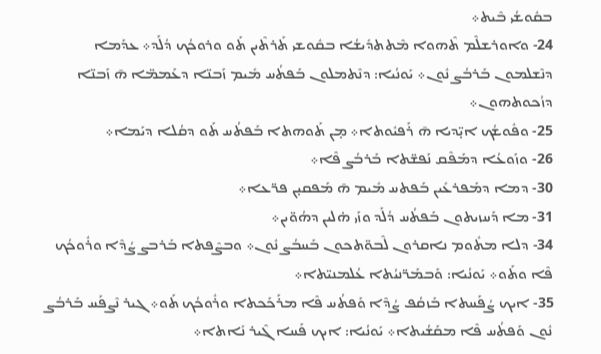ܒܩܽܘܫܳܝ ܒܶܝܬ܀
24- ܘܐܘܪܫܠܶܡ ܬܶܗܘܐ ܡܶܬܬܕܺܝܫܳܐ ܒܩܽܘܫܝ ܬܰܪܬܶܝܢ ܬܰܘ ܘܪܘܟܳܟ ܕܳܠܰܕ܀ ܥܕܰܡܐ ܕܢܶܫܠܡܘܢ ܒܰܪܒܳܨ ܢܽܘܢ܀ ܝܰܘܢܳܝܐ: ܕܢܶܬܡܠܘܢ ܒܰܦܬܳܚ ܡܺܝܡ ܙܰܒܢ̈ܐ ܕܥܰܡܡ̈ܐ ܗ̄ ܙܰܒܢ̈ܐ ܕܙܳܟܘܬܗܘܢ܀
25- ܘܦܽܘܫܳܟ ܐܝ̣̈ܕܝܐ ܗ̄ ܪܰܦܝܽܘܬܐ܀ ܡ̣ܢ ܬܰܘܗܬܐ ܒܰܦܬܳܚ ܬܰܘ ܕܩܳܠܐ ܕܝܰܡܐ܀
26- ܘܙܰܘܥܳܐ ܕܡܰܦܶܩ ܢܰܦܫ̈ܬܐ ܒܰܪܒܳܨ ܦܶܐ܀
30- ܕܡܐ ܕܡܰܦܪܥܺܝܢ ܒܰܦܬܚ ܡܺܝܡ ܗ̄ ܡܰܦܩܝ̣ܢ ܦܪ̈ܥܐ܀
31- ܡܐ ܕܰܚܙܝܬܘܢ ܒܰܦܬܳܚ ܕܳܠܰܕ ܘܙܰܝ ܗ̇ܠܝܢ ܕܗܳܘ̈ܝܢ܀
34- ܕܠܐ ܡܬܽܘܡ ܢܐܩܪܘܢ ܠܶܒܘ̈ܬܟܘܢ ܒܰܚܒܳܨ ܢܽܘܢ܀ ܘܒܨܶܦܬܐ ܒܰܪܒܨ ܨܳܕܶܐ ܘܪܽܘܟܳܟ ܦܶܐ ܘܬܰܘ܀ ܝܰܘܢܳܝܐ: ܘܰܒܡܰܪ̈ܢܝܳܬܐ ܥܳܠܡܢܝ̈ܬܐ܀
35- ܐܝܟ ܨܳܦܰܚܬܐ ܒܰܙܩܳܦ ܨܳܕܶܐ ܘܰܦܬܳܚ ܦܶܐ ܡܪܰܟܰܟܬܐ ܘܪܽܘܟܳܟ ܬܰܘ܀ ܓܝܪ ܢܶܨܦܰܚ ܒܰܪܒܳܨ ܢܽܘܢ ܘܰܦܬܳܚ ܦܶܐ ܡܩܰܫܳܝܬܐ܀ ܝܰܘܢܳܝܐ: ܐܝܟ ܦܰܚܐ ܓܶܝܪ ܢܺܐܬܐ܀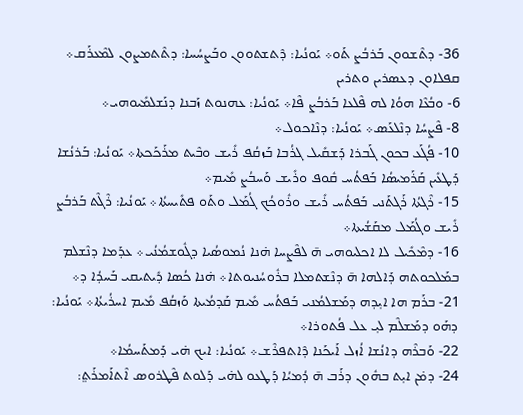36- ܕܬܶܫܘܘܢ ܒܰܪܒܳܨ ܬܰܘ܀ ܝܰܘܢܳܝܐ: ܕܶܬܫܬܘܘܢ ܘܒܰܨܚܳܚܐ: ܕܬܶܬܡܨܘܢ ܠܡܶܥܪܰܩ܀
ܩܦܠܐܘܢ ܕܥܣܪܝܢ ܘܬܪܝܢ
6- ܘܒܳܥܶܐ ܗܘܳܐ ܠܗ ܦܶܠܥܐ ܒܰܪܒܳܨ ܦܶܐ܀ ܝܰܘܢܳܝܐ: ܥܗܢܘܬ ܙܰܒܢܐ ܕܢܰܫܠܡܺܝܘܗܝ܀
8- ܦܶܨܚܳܐ ܕܢܶܠܥܰܣ܀ ܝܰܘܢܳܝܐ: ܕܢܶܐܟܘܠ܀
10- ܦܳܓܰܥ ܒܟܘܢ ܓܰܒܪܐ ܕܰܫܩܺܝܠ ܓܪܳܒܐ ܒܰܙܩܳܦ ܪܺܝܫ ܘܒܶܝܬ ܡܪܰܟܰܟܬܐ܀ ܝܰܘܢܳܝܐ: ܒܰܪܢܳܫܐ ܕܰܛܥܺܝܢ ܩܰܪܰܡܝܣܳܐ ܒܰܦܬܳܚ ܩܽܘܦ ܘܪܺܝܫ ܘܰܚܒܳܨ ܡܺܝܡ܀
15- ܪܶܓܬܳܐ ܪܰܓܬܰܢܝ ܒܰܦܬܳܚ ܪܺܝܫ ܘܪܽܘܟܳܟ ܓܳܡܰܠ ܘܬܰܘ ܦܬܺܝܚܬܳܐ܀ ܝܰܘܢܳܝܐ: ܪܶܓܶܬ ܒܰܪܒܳܨ ܪܺܝܫ ܘܓܳܡܰܠ ܡܩܰܫܳܝܬܐ܀
16- ܕܡܶܟܺܝܠ ܠܐ ܐܟܠܝܘܗܝ ܗ̄ ܠܦܶܨܚܐ ܗ̇ܢܐ ܢܳܡܘܣܳܝܐ ܕܓܽܘܫܡܳܢܳܝ܀ ܥܕܰܡܐ ܕܢܶܫܠܡ ܒܡܰܠܟܘܬܗ ܕܰܐܠܗܐ ܗ̄ ܕܢܶܫܬܡܠܐ ܒܪܽܘܚܳܢܝܘܬܐ܀ ܗ̇ܢܐ ܟܳܣܐ ܕܺܝܬܝܩܝ ܒܰܚܕܳܐ ܕ܀
21- ܒܪܰܡ ܗܐ ܐܝ̣ܕܗ ܕܡܰܫܠܡܳܢܝ ܒܰܦܬܳܚ ܡܺܝܡ ܩܰܕܡܳܝܬܐ ܘܰܙܩܳܦ ܡܺܝܡ ܐܚܪܳܝܬܳܐ܀ ܝܰܘܢܳܝܐ: ܕܗܰܘ ܕܡܰܫܠܶܡ ܠܝ̣ ܥܠ ܦܳܬܘܪܐ܀
22- ܘܰܒܪܶܗ ܕܐܢܳܫܐ ܐܳܙܠ ܐܰܝܟܰܢܐ ܕܶܐܬܦܪܶܫ܀ ܝܰܘܢܳܝܐ: ܐܝܟ ܗ̇ܝ ܕܰܡܬܰܚܡܳܐ܀
24- ܕܡ̇ܢ ܐܝ̣ܬ ܒܗܽܘܢ ܕܪܰܒ ܗ̄ ܕܳܡܝܳܐ ܕܰܛܥܘ ܠܗ̇ܝ ܕܰܠܘܬ ܦܶܛܪܘܣ ܐܶܬܐܰܡܪܰܬ݀: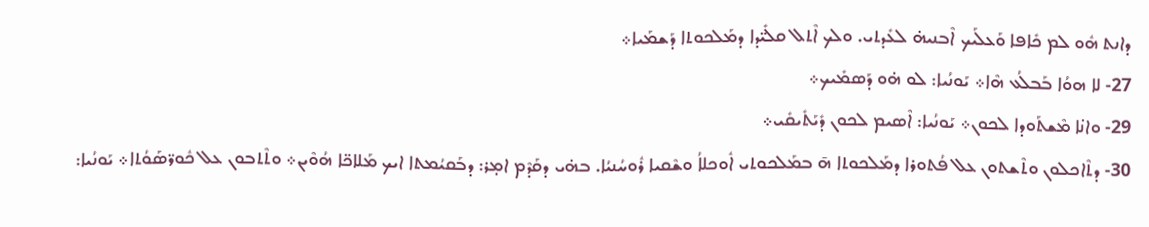ܕܐܢܬ ܗܽܘ ܠܡ ܟܺܐܦܐ ܘܰܥܠܰܝܟ ܐܶܒܢܝܗ̇ ܠܥܺܕܬܝ. ܘܠܟ ܐܶܬܠ ܩܠܺܝ̈ܕܐ ܕܡܰܠܟܘܬܐ ܕܰܫܡܰܝܐ܀
27- ܠܐ ܗܘܳܐ ܒܰܒܠܳܥ ܗܶܐ܀ ܝܰܘܢܳܝܐ: ܠܘ ܗ̇ܘ ܕܰܣܡܺܝܟ܀
29- ܘܐܢ̇ܐ ܡܶܫܬܰܘܕܐ ܠܟܘܢ܀ ܝܰܘܢܳܝܐ: ܐܶܣܝܡ ܠܟܘܢ ܕܺܝܰܬܺܝܩܺܝ܀
30- ܕܬܶܐܟܠܘܢ ܘܬܶܫܬܘܢ ܥܠ ܦܳܬܘܪܐ ܕܡܰܠܟܘܬܐ ܗ̄ ܒܡܰܠܟܘܬܝ ܐܽܘܟܠܐܳ ܘܫܶܩܝܐ ܪܽܘܚܳܢܝܳܐ. ܒܗ̇ܝ ܕܩܰܕܶܡ ܐܡ̣ܪ: ܕܒܰܩܝܳܡܬܐ ܐܝܟ ܡܰܠܐܟ̈ܐ ܗܳܘܶܝܢ܀ ܘܬܶܬܒܘܢ ܥܠ ܟܽܘܪ̈ܣܰܘܳܬܐ܀ ܝܰܘܢܳܝܐ: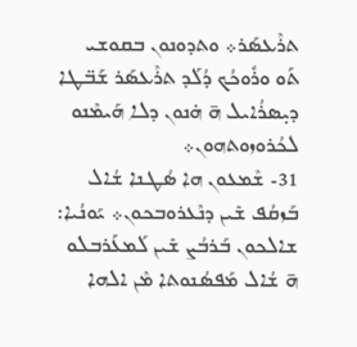ܬܪܶܥܣܰܪ܀ ܘܬܕܘܢܘܢ ܒܩܘܫܝ ܬܰܘ ܘܪܽܘܟܳܟ ܕܳܠܰܕ ܬܪܶܥܣܰܪ ܫܰܒ̈ܛܐ ܕܝ̣ܣܪܳܐܝܠ ܗ̄ ܗ̇ܢܘܢ ܕܠܐ ܗܰܝܡܶܢܘ ܠܟܳܪܘܙܘܬܗܘܢ܀
31- ܫܶܡܥܘܢ ܗܐ ܣܳܛܢܐ ܫܳܐܠ ܒܰܙܩܳܦ ܫܺܝܢ ܕܢܶܥܪܘܒܟܘܢ܀ ܝܰܘܢܳܝܐ: ܫܐܠܟܘܢ ܒܰܪܒܳܨ ܫܺܝܢ ܠܰܡܥܰܪܒܠܘ ܗ̄ ܫܳܐܠ ܡܰܦܣܳܢܘܬܐ ܡܶܢ ܐܠܗܐ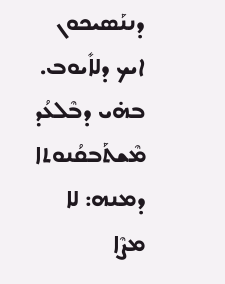ܕܢܢܰܣܝܟܘܢ ܐܝܟ ܕܠܐܺܝܘܒ. ܒܗ̇ܝ ܕܒܶܠܥܳܕ ܡܶܫܬܰܒܩܳܢܘܬܐ ܕܡܢܗ: ܠܐ ܡܨܶܐ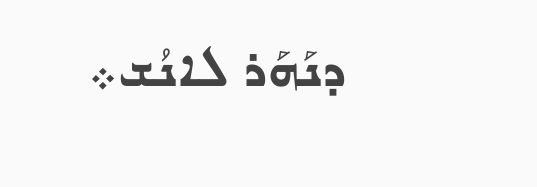ܕܢܰܗܰܪ ܠܐܢܳܫ܀